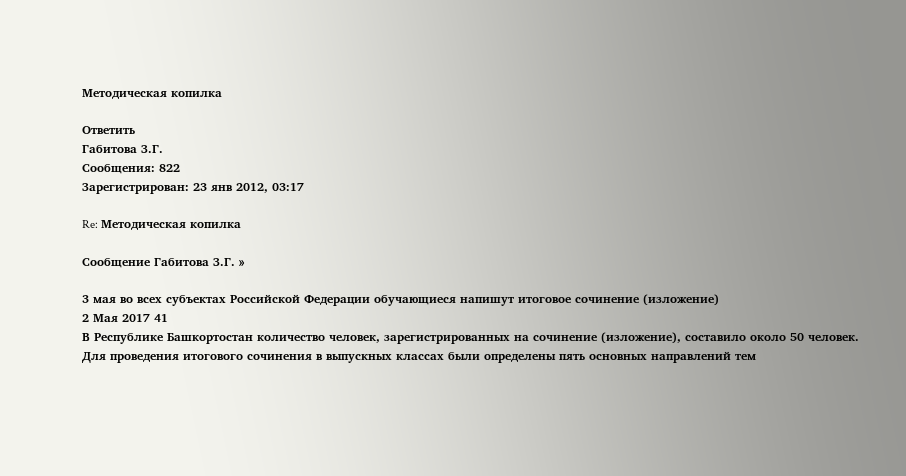Методическая копилка

Ответить
Габитова З.Г.
Сообщения: 822
Зарегистрирован: 23 янв 2012, 03:17

Re: Методическая копилка

Сообщение Габитова З.Г. »

3 мая во всех субъектах Российской Федерации обучающиеся напишут итоговое сочинение (изложение)
2 Мая 2017 41
В Республике Башкортостан количество человек, зарегистрированных на сочинение (изложение), составило около 50 человек.
Для проведения итогового сочинения в выпускных классах были определены пять основных направлений тем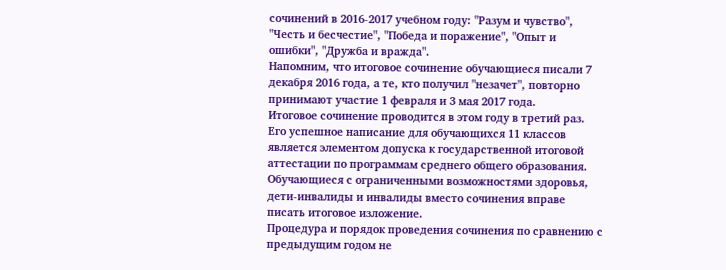сочинений в 2016-2017 учебном году: "Разум и чувство", "Честь и бесчестие", "Победа и поражение", "Опыт и ошибки", "Дружба и вражда".
Напомним, что итоговое сочинение обучающиеся писали 7 декабря 2016 года, а те, кто получил "незачет", повторно принимают участие 1 февраля и 3 мая 2017 года.
Итоговое сочинение проводится в этом году в третий раз. Его успешное написание для обучающихся 11 классов является элементом допуска к государственной итоговой аттестации по программам среднего общего образования. Обучающиеся с ограниченными возможностями здоровья, дети-инвалиды и инвалиды вместо сочинения вправе писать итоговое изложение.
Процедура и порядок проведения сочинения по сравнению с предыдущим годом не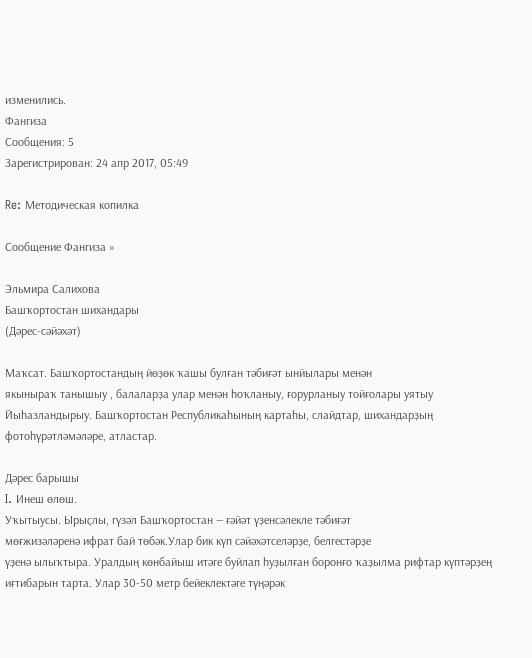изменились.
Фангиза
Сообщения: 5
Зарегистрирован: 24 апр 2017, 05:49

Re: Методическая копилка

Сообщение Фангиза »

Эльмира Салихова
Башҡортостан шихандары
(Дәрес-сәйәхәт)

Маҡсат. Башҡортостандың йөҙөк ҡашы булған тәбиғәт ынйылары менән
якыныраҡ танышыу , балаларҙа улар менән һоҡланыу, ғорурланыу тойғолары уятыу
Йыһазландырыу. Башҡортостан Республикаһының картаһы, слайдтар, шихандарҙың фотоһүрәтләмәләре, атластар.

Дәрес барышы
I. Инеш өлөш.
Уҡытыусы. Ырыҫлы, гүзәл Башҡортостан — ғәйәт үҙенсәлекле тәбиғәт
мөғжизәләренә ифрат бай төбәк.Улар бик күп сәйәхәтселәрҙе, белгестәрҙе
үҙенә ылыҡтыра. Уралдың көнбайыш итәге буйлап һуҙылған боронғо ҡаҙылма рифтар күптәрҙең иғтибарын тарта. Улар 30-50 метр бейеклектәге түңәрәк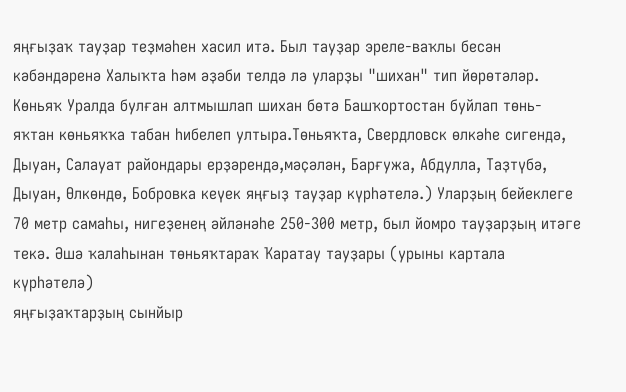яңғыҙаҡ тауҙар теҙмәһен хасил итә. Был тауҙар эреле-ваҡлы бесән кәбәндәренә Халыҡта һәм әҙәби телдә лә уларҙы "шихан" тип йөрөтәләр.
Көньяҡ Уралда булған алтмышлап шихан бөтә Башҡортостан буйлап төнь-
яҡтан көньяҡҡа табан һибелеп ултыра.Төньяҡта, Свердловск өлкәһе сигендә,
Дыуан, Салауат райондары ерҙәрендә,мәҫәлән, Барғужа, Абдулла, Таҙтүбә,
Дыуан, Өлкөндө, Бобровка кеүек яңғыҙ тауҙар күрһәтелә.) Уларҙың бейеклеге 70 метр самаһы, нигеҙенең әйләнәһе 250-300 метр, был йомро тауҙарҙың итәге
текә. Әшә ҡалаһынан төньяҡтараҡ Ҡаратау тауҙары (урыны картала күрһәтелә)
яңғыҙаҡтарҙың сынйыр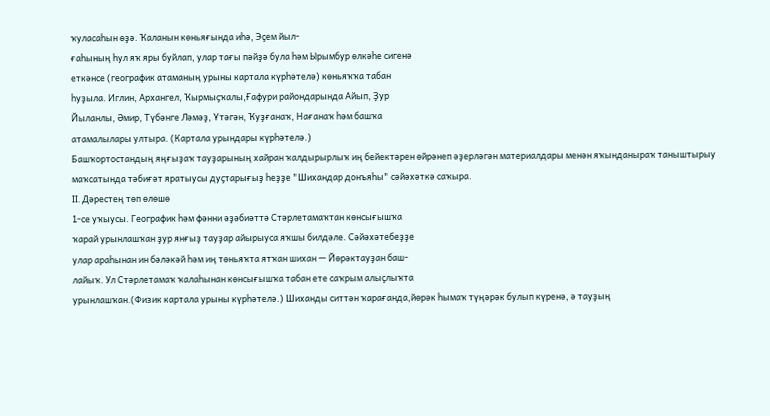ҡуласаһын өҙә. Ҡаланын көньяғында иһә, Эҫем йыл-
ғаһының һул яҡ яры буйлап, улар тағы пәйҙә була һәм Ырымбур өлкәһе сигенә
еткәнсе (географик атаманың урыны картала күрһәтелә) көньяҡҡа табан
һуҙыла. Иглин, Архангел, Ҡырмыҫҡалы,Ғафури райондарында Айып, Ҙур
Йыланлы, Әмир, Түбәнге Ләмәҙ, Үтәгән, Ҡуҙғанаҡ, Нағанаҡ һәм башҡа
атамалылары ултыра. (Картала урындары күрһәтелә.)
Башҡортостандың яңғыҙаҡ тауҙарының хайран ҡалдырырлыҡ иң бейектәрен өйрәнеп әҙерләгән материалдары менән яҡынданыраҡ таныштырыу маҡсатында тәбиғәт яратыусы дуҫтарығыҙ һеҙҙе "Шихандар донъяһы" сәйәхәткә саҡыра.
II. Дәрестең төп өлөшө
1-се уҡыусы. Географик һәм фәнни әҙәбиәттә Стәрлетамаҡтан көнсығышҡа
ҡарай урынлашҡан ҙур янғыҙ тауҙар айырыуса яҡшы билдәле. Сәйәхәтебеҙҙе
улар араһынан ин бәләкәй һәм иң төньяҡта ятҡан шихан — Йөрәктауҙан баш-
лайыҡ. Ул Стәрлетамаҡ ҡалаһынан көнсығышҡа табан ете саҡрым алыҫлыҡта
урынлашҡан.(Физик картала урыны күрһәтелә.) Шиханды ситтән ҡарағанда,йөрәк һымаҡ түңәрәк булып күренә, ә тауҙың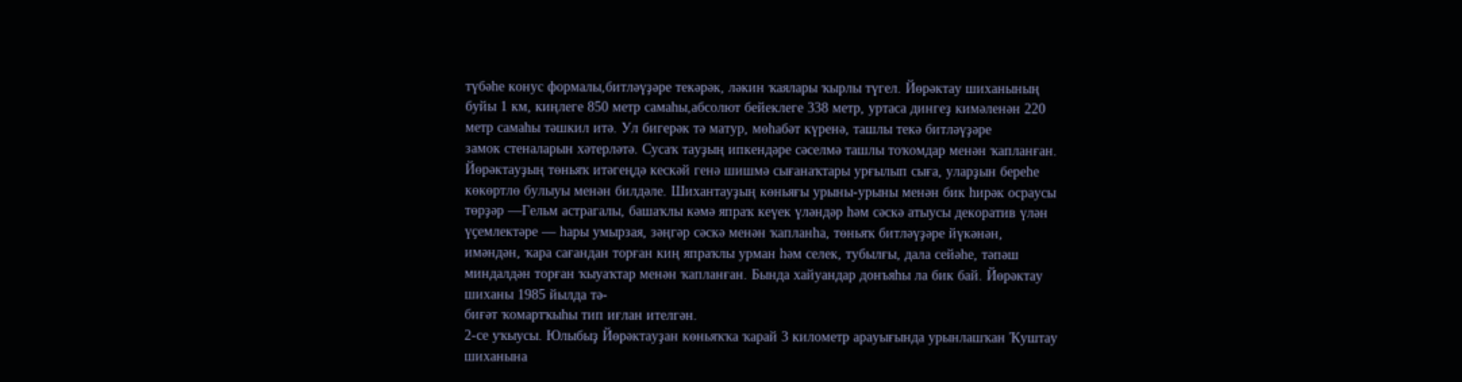түбәһе конус формалы,битләүҙәре текәрәк, ләкин ҡаялары ҡырлы түгел. Йөрәктау шиханының буйы 1 км, киңлеге 850 метр самаһы,абсолют бейеклеге 338 метр, уртаса дингеҙ кимәленән 220 метр самаһы тәшкил итә. Ул бигерәк тә матур, мөһабәт күренә, ташлы текә битләүҙәре
замок стеналарын хәтерләтә. Сусаҡ тауҙың ипкендәре сәселмә ташлы тоҡомдар менән ҡапланған. Йөрәктауҙың төньяҡ итәгеңдә кескәй генә шишмә сығанаҡтары урғылып сыға, уларҙын береһе көкөртлө булыуы менән билдәле. Шихантауҙың көньяғы урыны-урыны менән бик һирәк осраусы төрҙәр —Гельм астрагалы, башаҡлы кәмә япраҡ кеүек үләндәр һәм сәскә атыусы декоратив үлән үҫемлектәре — һары умырзая, зәңгәр сәскә менән ҡапланһа, төньяҡ битләүҙәре йүкәнән, имәндән, ҡара сағандан торған киң япраҡлы урман һәм селек, тубылғы, дала сейәһе, тәпәш миндалдән торған ҡыуаҡтар менән ҡапланған. Бында хайуандар донъяһы ла бик бай. Йөрәктау шиханы 1985 йылда тә-
биғәт ҡомартҡыһы тип иғлан ителгән.
2-се уҡыусы. Юлыбыҙ Йөрәктауҙан көньяҡҡа ҡарай 3 километр арауығында урынлашҡан Ҡуштау шиханына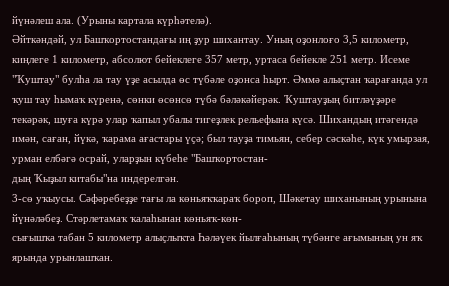йүнәлеш ала. (Урыны картала күрһәтелә).
Әйткәндәй, ул Башҡортостандағы иң ҙур шихантау. Уның оҙонлоғо 3,5 километр, киңлеге 1 километр, абсолют бейеклеге 357 метр, уртаса бейекле 251 метр. Исеме "Ҡуштау" булһа ла тау үҙе асылда өс түбәле оҙонса һырт. Әммә алыҫтан ҡарағанда ул ҡуш тау һымаҡ күренә, сөнки өсөнсө түбә бәләкәйерәк. Ҡуштауҙың битләүҙәре текәрәк, шуға күрә улар ҡапыл убалы тигеҙлек рельефына күсә. Шихандың итәгендә имән, саған, йүкә, ҡарама ағастары үҫә; был тауҙа тимьян, себер сәскәһе, күк умырзая, урман елбәгә осрай, уларҙын күбеһе "Башҡортостан-
дың Ҡыҙыл китабы"на индерелгән.
3-сө уҡыусы. Сәфәребеҙҙе тағы ла көньяҡҡараҡ бороп, Шәкетау шиханының урынына йүнәләбеҙ. Стәрлетамаҡ ҡалаһынан көньяҡ-көн-
сығышҡа табан 5 километр алыҫлыҡта Һәләүек йылғаһының түбәнге ағымының ун яҡ ярында урынлашҡан.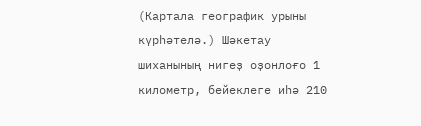(Картала географик урыны күрһәтелә.) Шәкетау шиханының нигеҙ оҙонлоғо 1 километр, бейеклеге иһә 210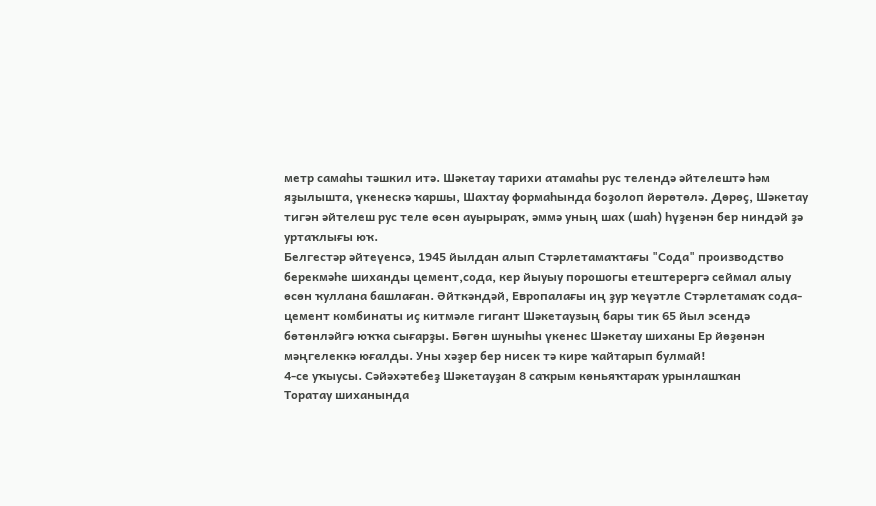метр самаһы тәшкил итә. Шәкетау тарихи атамаһы рус телендә әйтелештә һәм яҙылышта, үкенескә ҡаршы, Шахтау формаһында боҙолоп йөрөтөлә. Дөрөҫ, Шәкетау тигән әйтелеш рус теле өсөн ауырыраҡ, әммә уның шах (шаһ) һүҙенән бер ниндәй ҙә уртаҡлығы юҡ.
Белгестәр әйтеүенсә, 1945 йылдан алып Стәрлетамаҡтағы "Сода" производство берекмәһе шиханды цемент,сода, кер йыуыу порошогы етештерергә сеймал алыу өсөн ҡуллана башлаған. Әйткәндәй, Европалағы иң ҙур ҡеүәтле Стәрлетамаҡ сода-цемент комбинаты иҫ китмәле гигант Шәкетаузың бары тик 65 йыл эсендә бөтөнләйгә юҡҡа сығарҙы. Бөгөн шуныһы үкенес Шәкетау шиханы Ер йөҙөнән мәңгелеккә юғалды. Уны хәҙер бер нисек тә кире ҡайтарып булмай!
4-се уҡыусы. Сәйәхәтебеҙ Шәкетауҙан 8 саҡрым көньяҡтараҡ урынлашҡан
Торатау шиханында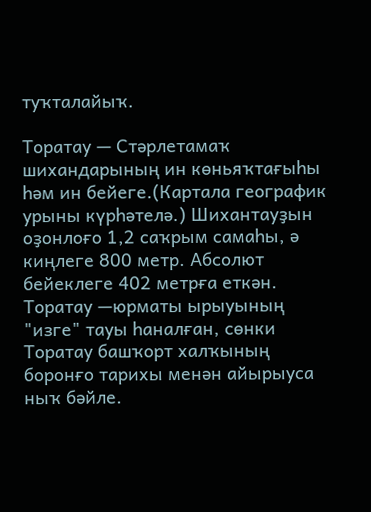туҡталайыҡ.

Торатау — Стәрлетамаҡ шихандарының ин көньяҡтағыһы һәм ин бейеге.(Картала географик урыны күрһәтелә.) Шихантауҙын оҙонлоғо 1,2 саҡрым самаһы, ә киңлеге 800 метр. Абсолют бейеклеге 402 метрға еткән. Торатау —юрматы ырыуының "изге" тауы һаналған, сөнки Торатау башҡорт халҡының боронғо тарихы менән айырыуса ныҡ бәйле.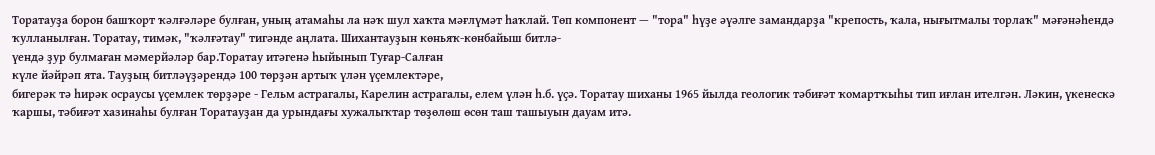Торатауҙа борон башҡорт ҡәлғәләре булған, уның атамаһы ла нәҡ шул хаҡта мәғлүмәт һаҡлай. Төп компонент — "тора" һүҙе әүәлге замандарҙа "крепость, ҡала, нығытмалы торлаҡ" мәғәнәһендә ҡулланылған. Торатау, тимәк, "ҡәлғәтау" тигәнде аңлата. Шихантауҙын көньяҡ-көнбайыш битлә-
үендә ҙур булмаған мәмерйәләр бар.Торатау итәгенә һыйынып Туғар-Салған
күле йәйрәп ята. Тауҙың битләүҙәрендә 100 төрҙән артыҡ үлән үҫемлектәре,
бигерәк тә һирәк осраусы үҫемлек төрҙәре - Гельм астрагалы, Карелин астрагалы, елем үлән һ.б. үҫә. Торатау шиханы 1965 йылда геологик тәбиғәт ҡомартҡыһы тип иғлан ителгән. Ләкин, үкенескә ҡаршы, тәбиғәт хазинаһы булған Торатауҙан да урындағы хужалыҡтар төҙөлөш өсөн таш ташыуын дауам итә.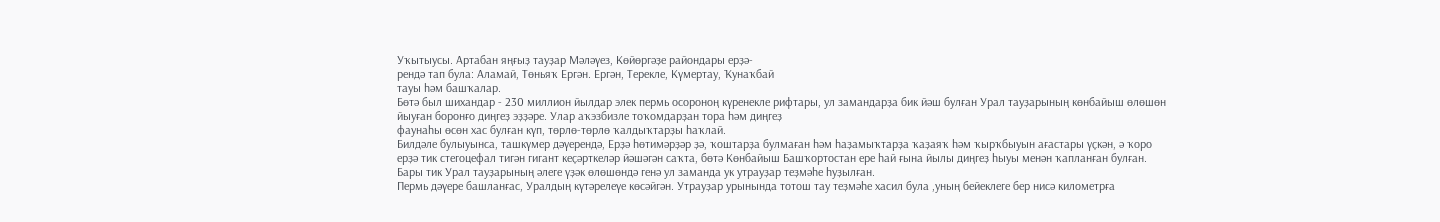Уҡытыусы. Артабан яңғыҙ тауҙар Мәләүез, Көйөргәҙе райондары ерҙә-
рендә тап була: Аламай, Төньяҡ Ергән. Ергән, Терекле, Күмертау, Ҡунаҡбай
тауы һәм башҡалар.
Бөтә был шихандар - 230 миллион йылдар элек пермь осороноң күренекле рифтары, ул замандарҙа бик йәш булған Урал тауҙарының көнбайыш өлөшөн
йыуған боронғо диңгеҙ эҙҙәре. Улар аҡэзбизле тоҡомдарҙан тора һәм диңгеҙ
фаунаһы өсөн хас булған күп, төрлө-төрлө ҡалдыҡтарҙы һаҡлай.
Билдәле булыуынса, ташкүмер дәүерендә, Ерҙә һөтимәрҙәр ҙә, ҡоштарҙа булмаған һәм һаҙамыҡтарҙа ҡаҙаяҡ һәм ҡырҡбыуын ағастары үҫкән, ә ҡоро
ерҙә тик стегоцефал тигән гигант кеҫәрткеләр йәшәгән саҡта, бөтә Көнбайыш Башҡортостан ере һай ғына йылы диңгеҙ һыуы менән ҡапланған булған. Бары тик Урал тауҙарының әлеге үҙәк өлөшөндә генә ул заманда ук утрауҙар теҙмәһе һуҙылған.
Пермь дәүере башланғас, Уралдың күтәрелеүе көсәйгән. Утрауҙар урынында тотош тау теҙмәһе хасил була ,уның бейеклеге бер нисә километрға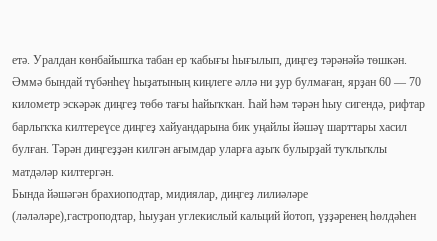етә. Уралдан көнбайышҡа табан ер ҡабығы һығылып, диңгеҙ тәрәнәйә төшкән. Әммә бындай түбәнһеү һыҙатының киңлеге әллә ни ҙур булмаған, ярҙан 60 — 70 километр эскәрәк диңгеҙ төбө тағы һайыҡҡан. Һай һәм тәрән һыу сигендә, рифтар барлыҡҡа килтереүсе диңгеҙ хайуандарына бик уңайлы йәшәү шарттары хасил булған. Тәрән диңгеҙҙән килгән ағымдар уларға аҙыҡ булырҙай туҡлыҡлы матдәләр килтергән.
Бында йәшәгән брахиоподтар, мидиялар, диңгеҙ лилиәләре (ләләләре),гастроподтар, һыуҙан углекислый кальций йотоп, үҙҙәренең һөлдәһен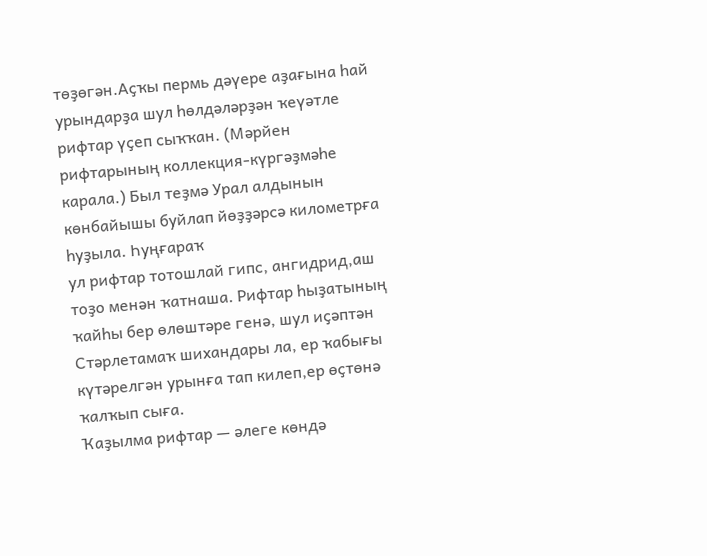төҙөгән.Аҫҡы пермь дәүере аҙағына һай урындарҙа шул һөлдәләрҙән ҡеүәтле рифтар үҫеп сыҡҡан. (Мәрйен рифтарының коллекция-күргәҙмәһе карала.) Был теҙмә Урал алдынын көнбайышы буйлап йөҙҙәрсә километрға һуҙыла. Һуңғараҡ
ул рифтар тотошлай гипс, ангидрид,аш тоҙо менән ҡатнаша. Рифтар һыҙатының ҡайһы бер өлөштәре генә, шул иҫәптән Стәрлетамаҡ шихандары ла, ер ҡабығы күтәрелгән урынға тап килеп,ер өҫтөнә ҡалҡып сыға.
Ҡаҙылма рифтар — әлеге көндә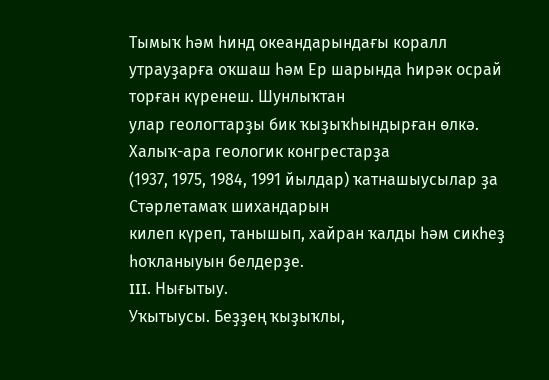Тымыҡ һәм һинд океандарындағы коралл
утрауҙарға оҡшаш һәм Ер шарында һирәк осрай торған күренеш. Шунлыҡтан
улар геологтарҙы бик ҡыҙыҡһындырған өлкә. Халыҡ-ара геологик конгрестарҙа
(1937, 1975, 1984, 1991 йылдар) ҡатнашыусылар ҙа Стәрлетамаҡ шихандарын
килеп күреп, танышып, хайран ҡалды һәм сикһеҙ һоҡланыуын белдерҙе.
III. Нығытыу.
Уҡытыусы. Беҙҙең ҡыҙыҡлы,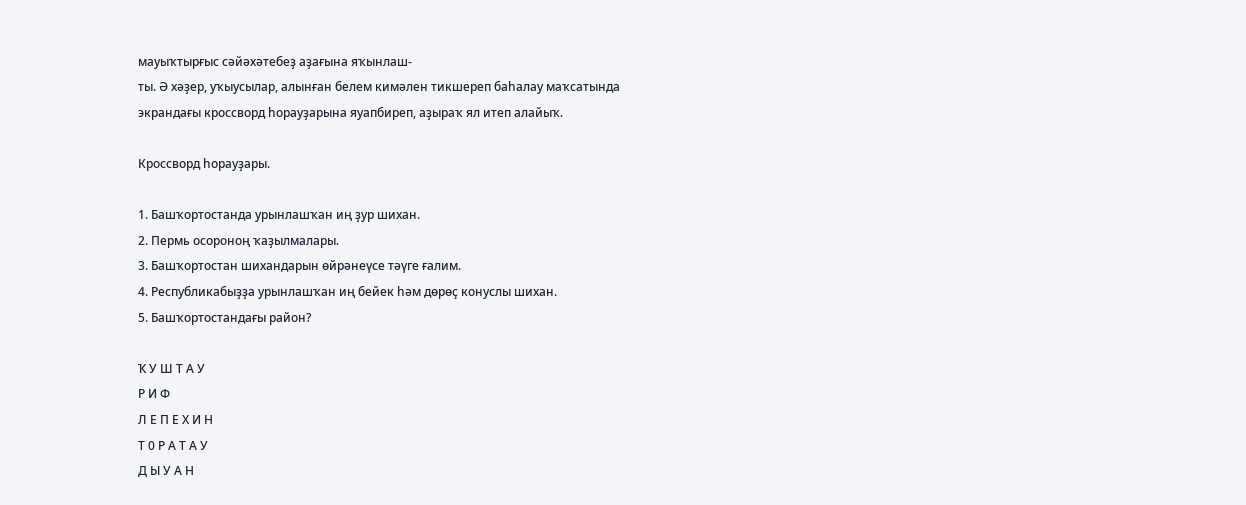мауыҡтырғыс сәйәхәтебеҙ аҙағына яҡынлаш-
ты. Ә хәҙер, уҡыусылар, алынған белем кимәлен тикшереп баһалау маҡсатында
экрандағы кроссворд һорауҙарына яуапбиреп, аҙыраҡ ял итеп алайыҡ.

Кроссворд һорауҙары.

1. Башҡортостанда урынлашҡан иң ҙур шихан.
2. Пермь осороноң ҡаҙылмалары.
3. Башҡортостан шихандарын өйрәнеүсе тәүге ғалим.
4. Республикабыҙҙа урынлашҡан иң бейек һәм дөрөҫ конуслы шихан.
5. Башҡортостандағы район?

Ҡ У Ш Т А У
Р И Ф
Л Е П Е Х И Н
Т 0 Р А Т А У
Д Ы У А Н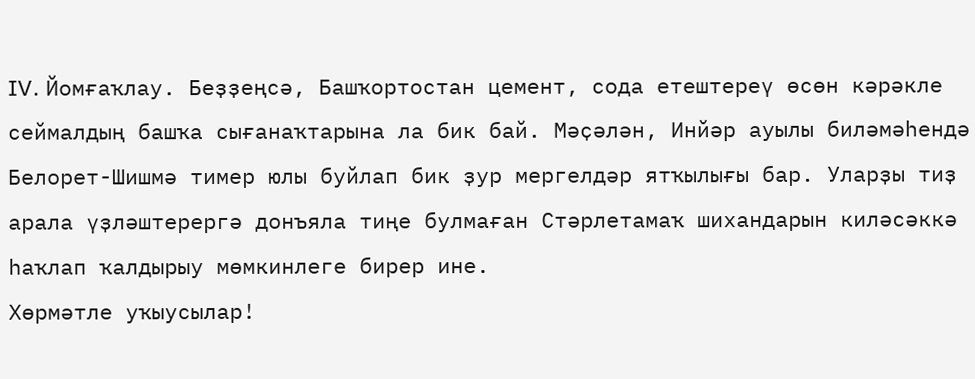IV. Йомғаҡлау. Беҙҙеңсә, Башҡортостан цемент, сода етештереү өсөн кәрәкле сеймалдың башҡа сығанаҡтарына ла бик бай. Мәҫәлән, Инйәр ауылы биләмәһендә Белорет-Шишмә тимер юлы буйлап бик ҙур мергелдәр ятҡылығы бар. Уларҙы тиҙ арала үҙләштерергә донъяла тиңе булмаған Стәрлетамаҡ шихандарын киләсәккә һаҡлап ҡалдырыу мөмкинлеге бирер ине.
Хөрмәтле уҡыусылар!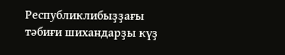Республиклибыҙҙағы тәбиғи шихандарҙы күҙ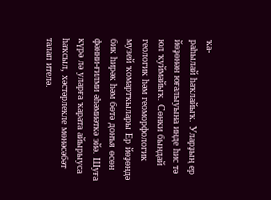ҡа-
раһылай һаҡлайыҡ. Уларҙың ер йөҙөнән юғалыуына инде һис тә юл ҡуймайыҡ. Сөнки бындай геологик һәм геоморфологик музей ҡомартҡылары Ер йөҙөндә бик һирәк һәм бөтә донъя өсөн фәнни-ғилми әһәмиәткә эйә. Шуға күрә лә уларға ҡарата айырыуса һаҡсыл, хәстәрлекле мөнәсәбәт талап ителә.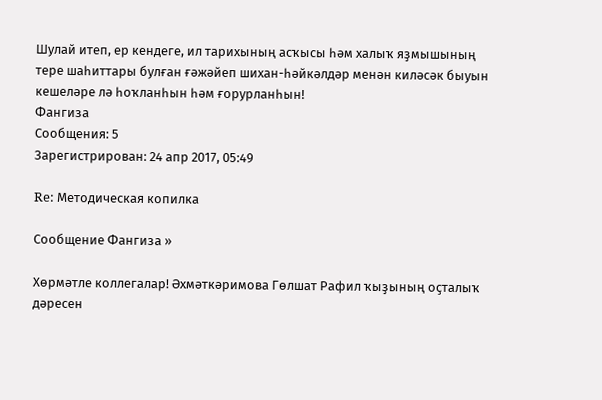Шулай итеп, ер кендеге, ил тарихының асҡысы һәм халыҡ яҙмышының тере шаһиттары булған ғәжәйеп шихан-һәйкәлдәр менән киләсәк быуын
кешеләре лә һоҡланһын һәм ғорурланһын!
Фангиза
Сообщения: 5
Зарегистрирован: 24 апр 2017, 05:49

Re: Методическая копилка

Сообщение Фангиза »

Хөрмәтле коллегалар! Әхмәткәримова Гөлшат Рафил ҡыҙының оҫталыҡ дәресен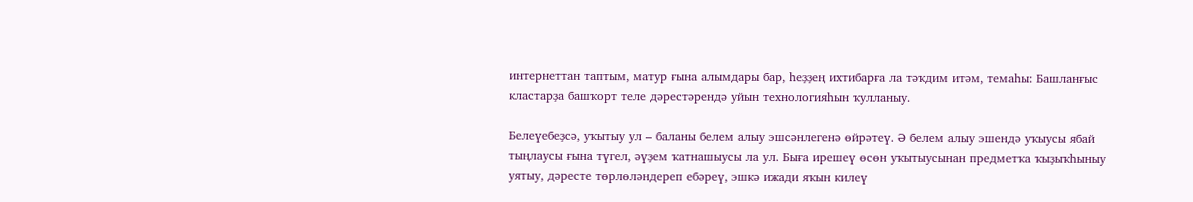интернеттан таптым, матур ғына алымдары бар, һеҙҙең ихтибарға ла тәҡдим итәм, темаһы: Башланғыс кластарҙа башҡорт теле дәрестәрендә уйын технологияһын ҡулланыу.

Белеүебеҙсә, уҡытыу ул – баланы белем алыу эшсәнлегенә өйрәтеү. Ә белем алыу эшендә уҡыусы ябай тыңлаусы ғына түгел, әүҙем ҡатнашыусы ла ул. Быға ирешеү өсөн уҡытыусынан предметҡа ҡыҙыҡһыныу уятыу, дәресте төрлөләндереп ебәреү, эшкә ижади яҡын килеү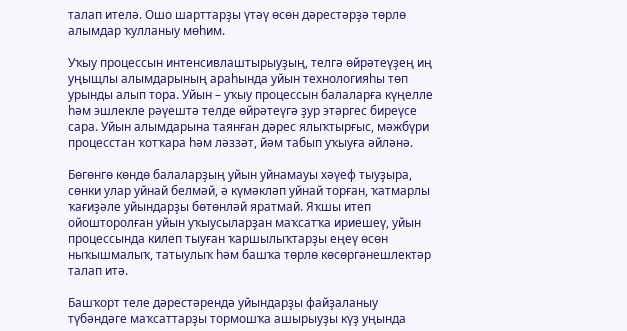талап ителә. Ошо шарттарҙы үтәү өсөн дәрестәрҙә төрлө алымдар ҡулланыу мөһим.

Уҡыу процессын интенсивлаштырыуҙың, телгә өйрәтеүҙең иң уңыщлы алымдарының араһында уйын технологияһы төп урынды алып тора. Уйын – уҡыу процессын балаларға күңелле һәм эшлекле рәүештә телде өйрәтеүгә ҙур этәргес биреүсе сара. Уйын алымдарына таянған дәрес ялыҡтырғыс, мәжбүри процесстан ҡотҡара һәм ләззәт, йәм табып уҡыуға әйләнә.

Бөгөнгө көндө балаларҙың уйын уйнамауы хәүеф тыуҙыра, сөнки улар уйнай белмәй, ә күмәкләп уйнай торған, ҡатмарлы ҡағиҙәле уйындарҙы бөтөнләй яратмай. Яҡшы итеп ойошторолған уйын уҡыусыларҙан маҡсатҡа ириешеү, уйын процессында килеп тыуған ҡаршылыҡтарҙы еңеү өсөн ныҡышмалыҡ, татыулыҡ һәм башҡа төрлө көсөргәнешлектәр талап итә.

Башҡорт теле дәрестәрендә уйындарҙы файҙаланыу түбәндәге маҡсаттарҙы тормошҡа ашырыуҙы күҙ уңында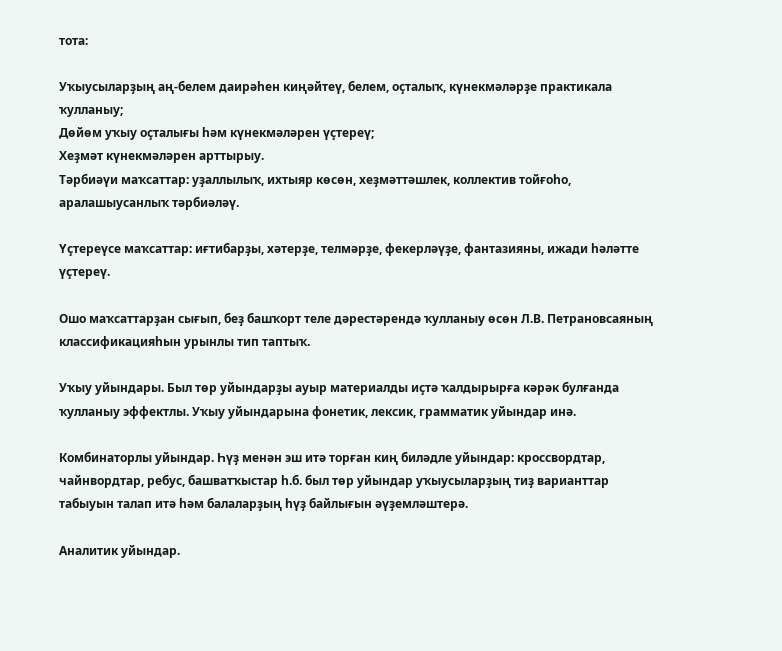тота:

Уҡыусыларҙың аң-белем даирәһен киңәйтеү, белем, оҫталыҡ, күнекмәләрҙе практикала ҡулланыу;
Дөйөм уҡыу оҫталығы һәм күнекмәләрен үҫтереү;
Хеҙмәт күнекмәләрен арттырыу.
Тәрбиәүи маҡсаттар: уҙаллылыҡ, ихтыяр көсөн, хеҙмәттәшлек, коллектив тойғоһо, аралашыусанлыҡ тәрбиәләү.

Үҫтереүсе маҡсаттар: иғтибарҙы, хәтерҙе, телмәрҙе, фекерләүҙе, фантазияны, ижади һәләтте үҫтереү.

Ошо маҡсаттарҙан сығып, беҙ башҡорт теле дәрестәрендә ҡулланыу өсөн Л.В. Петрановсаяның классификацияһын урынлы тип таптыҡ.

Уҡыу уйындары. Был төр уйындарҙы ауыр материалды иҫтә ҡалдырырға кәрәк булғанда ҡулланыу эффектлы. Уҡыу уйындарына фонетик, лексик, грамматик уйындар инә.

Комбинаторлы уйындар. Һүҙ менән эш итә торған киң биләдле уйындар: кроссвордтар, чайнвордтар, ребус, башватҡыстар һ.б. был төр уйындар уҡыусыларҙың тиҙ варианттар табыуын талап итә һәм балаларҙың һүҙ байлығын әүҙемләштерә.

Аналитик уйындар.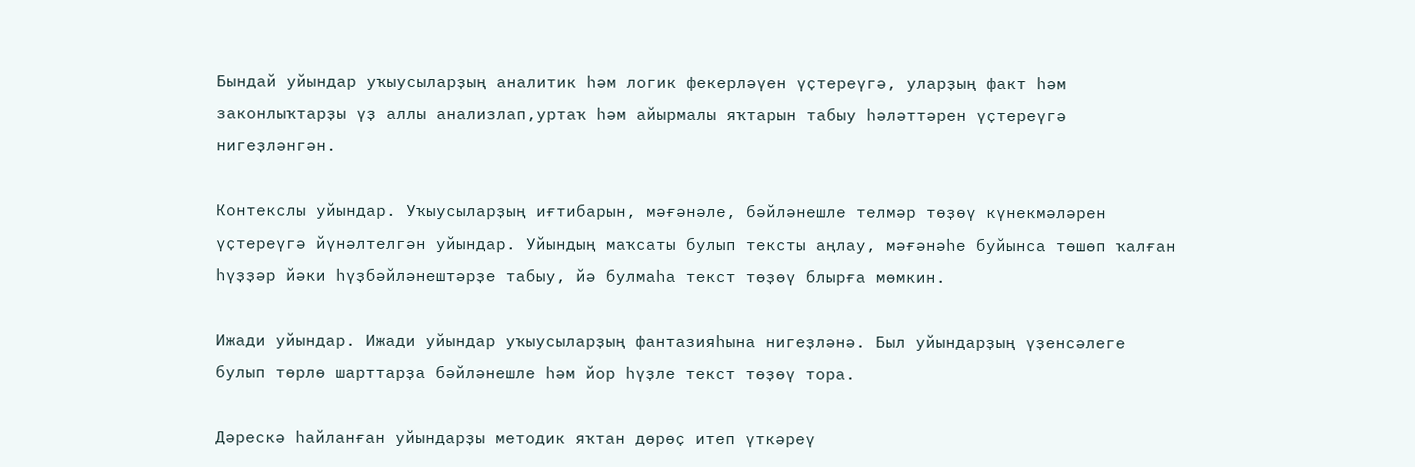Бындай уйындар уҡыусыларҙың аналитик һәм логик фекерләүен үҫтереүгә, уларҙың факт һәм законлыҡтарҙы үҙ аллы анализлап,уртаҡ һәм айырмалы яҡтарын табыу һәләттәрен үҫтереүгә нигеҙләнгән.

Контекслы уйындар. Уҡыусыларҙың иғтибарын, мәғәнәле, бәйләнешле телмәр төҙөү күнекмәләрен үҫтереүгә йүнәлтелгән уйындар. Уйындың маҡсаты булып тексты аңлау, мәғәнәһе буйынса төшөп ҡалған һүҙҙәр йәки һүҙбәйләнештәрҙе табыу, йә булмаһа текст төҙөү блырға мөмкин.

Ижади уйындар. Ижади уйындар уҡыусыларҙың фантазияһына нигеҙләнә. Был уйындарҙың үҙенсәлеге булып төрлө шарттарҙа бәйләнешле һәм йор һүҙле текст төҙөү тора.

Дәрескә һайланған уйындарҙы методик яҡтан дөрөҫ итеп үткәреү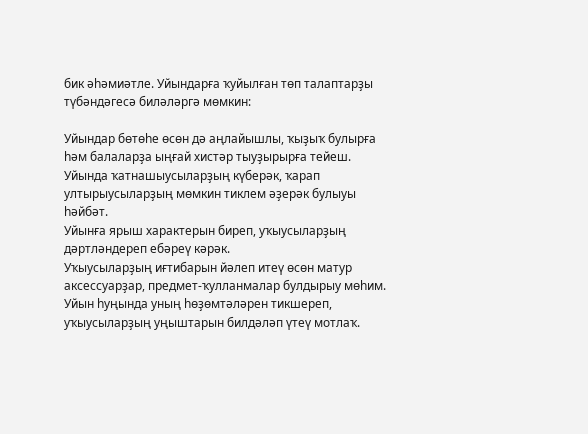бик әһәмиәтле. Уйындарға ҡуйылған төп талаптарҙы түбәндәгесә биләләргә мөмкин:

Уйындар бөтөһе өсөн дә аңлайышлы, ҡыҙыҡ булырға һәм балаларҙа ыңғай хистәр тыуҙырырға тейеш.
Уйында ҡатнашыусыларҙың күберәк, ҡарап ултырыусыларҙың мөмкин тиклем әҙерәк булыуы һәйбәт.
Уйынға ярыш характерын биреп, уҡыусыларҙың дәртләндереп ебәреү кәрәк.
Уҡыусыларҙың иғтибарын йәлеп итеү өсөн матур аксессуарҙар, предмет-ҡулланмалар булдырыу мөһим.
Уйын һуңында уның һөҙөмтәләрен тикшереп, уҡыусыларҙың уңыштарын билдәләп үтеү мотлаҡ.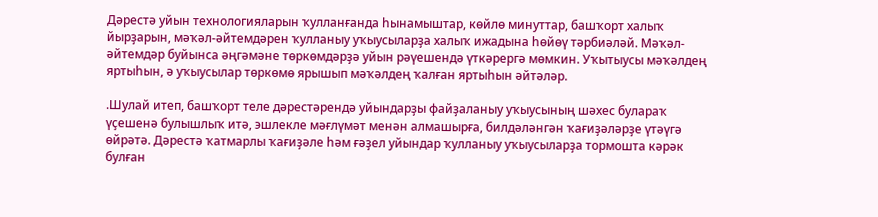Дәрестә уйын технологияларын ҡулланғанда һынамыштар, көйлө минуттар, башҡорт халыҡ йырҙарын, мәҡәл-әйтемдәрен ҡулланыу уҡыусыларҙа халыҡ ижадына һөйөү тәрбиәләй. Мәҡәл-әйтемдәр буйынса әңгәмәне төркөмдәрҙә уйын рәүешендә үткәрергә мөмкин. Уҡытыусы мәҡәлдең яртыһын, ә уҡыусылар төркөмө ярышып мәҡәлдең ҡалған яртыһын әйтәләр.

.Шулай итеп, башҡорт теле дәрестәрендә уйындарҙы файҙаланыу уҡыусының шәхес булараҡ үҫешенә булышлыҡ итә, эшлекле мәғлүмәт менән алмашырға, билдәләнгән ҡағиҙәләрҙе үтәүгә өйрәтә. Дәрестә ҡатмарлы ҡағиҙәле һәм ғәҙел уйындар ҡулланыу уҡыусыларҙа тормошта кәрәк булған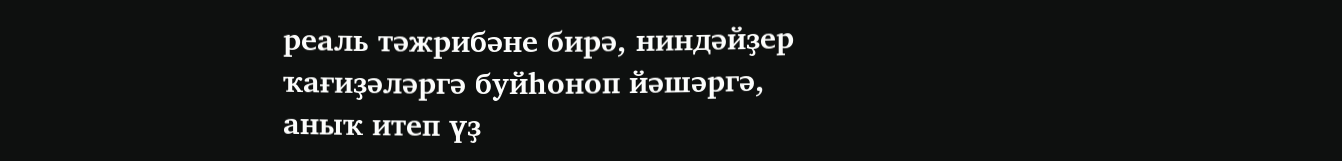реаль тәжрибәне бирә, ниндәйҙер ҡағиҙәләргә буйһоноп йәшәргә, аныҡ итеп үҙ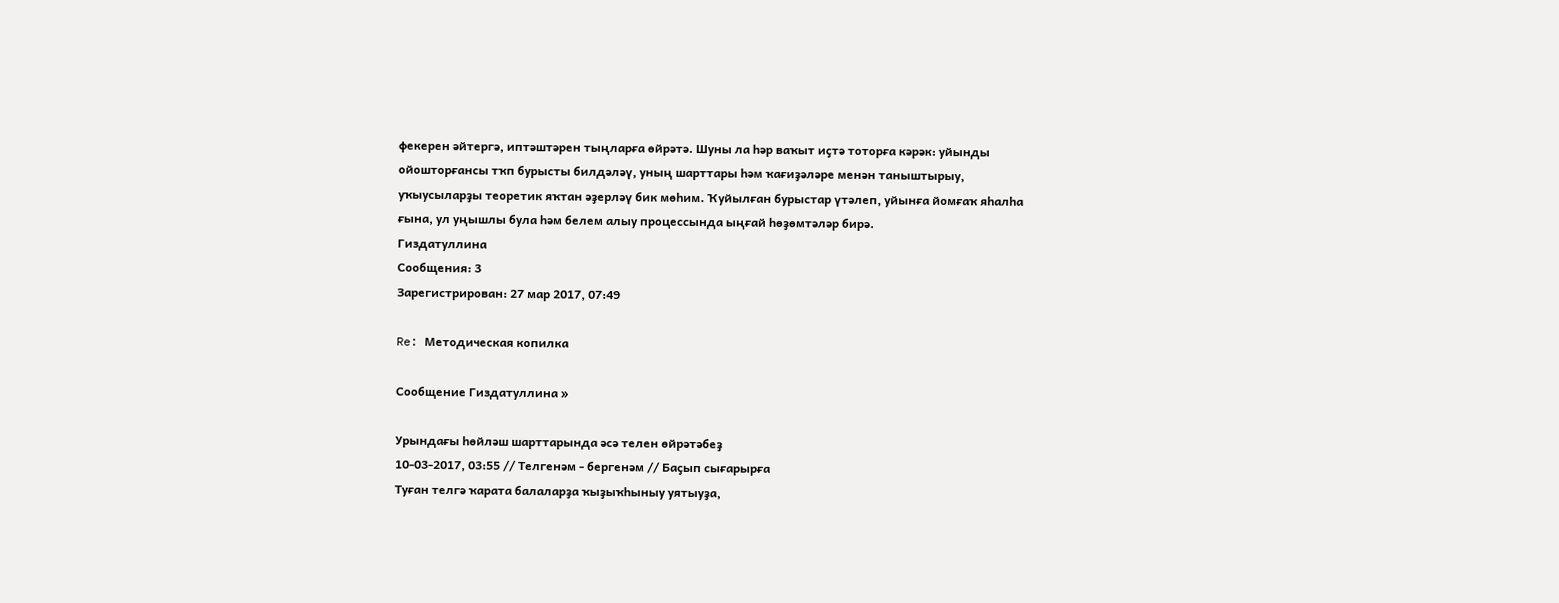фекерен әйтергә, иптәштәрен тыңларға өйрәтә. Шуны ла һәр ваҡыт иҫтә тоторға кәрәк: уйынды ойошторғансы тҡп бурысты билдәләү, уның шарттары һәм ҡағиҙәләре менән таныштырыу, уҡыусыларҙы теоретик яҡтан әҙерләү бик мөһим. Ҡуйылған бурыстар үтәлеп, уйынға йомғаҡ яһалһа ғына, ул уңышлы була һәм белем алыу процессында ыңғай һөҙөмтәләр бирә.
Гиздатуллина
Сообщения: 3
Зарегистрирован: 27 мар 2017, 07:49

Re: Методическая копилка

Сообщение Гиздатуллина »

Урындағы һөйләш шарттарында әсә телен өйрәтәбеҙ
10-03-2017, 03:55 // Телгенәм - бергенәм // Баҫып сығарырға
Туған телгә ҡарата балаларҙа ҡыҙыҡһыныу уятыуҙа,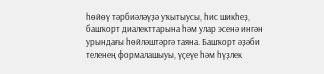һөйөү тәрбиәләүҙә уҡытыусы, һис шикһеҙ, башҡорт диалекттарына һәм улар эсенә ингән урындағы һөйләштәргә таяна. Башҡорт әҙәби теленең формалашыуы, үҫеүе һәм һүҙлек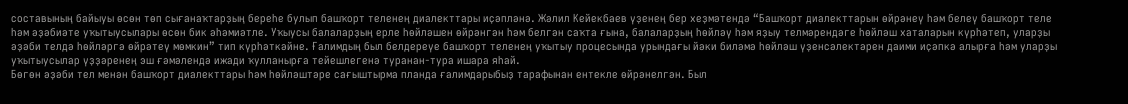составының байыуы өсөн төп сығанаҡтарҙың береһе булып башҡорт теленең диалекттары иҫәпләнә. Жәлил Кейекбаев үҙенең бер хеҙмәтендә “Башҡорт диалекттарын өйрәнеү һәм белеү башҡорт теле һәм әҙәбиәте уҡытыусылары өсөн бик әһәмиәтле. Уҡыусы балаларҙың ерле һөйләшен өйрәнгән һәм белгән саҡта ғына, балаларҙың һөйләү һәм яҙыу телмәрендәге һөйләш хаталарын күрһәтеп, уларҙы әҙәби телдә һөйләргә өйрәтеү мөмкин” тип күрһәткәйне. Ғалимдың был белдереүе башҡорт теленең уҡытыу процесында урындағы йәки биләмә һөйләш үҙенсәлектәрен даими иҫәпкә алырға һәм уларҙы уҡытыусылар үҙҙәренең эш ғәмәлендә ижади ҡулланырға тейешлегенә туранан-тура ишара яһай.
Бөгөн әҙәби тел менән башҡорт диалекттары һәм һөйләштәре сағыштырма планда ғалимдарыбыҙ тарафынан ентекле өйрәнелгән. Был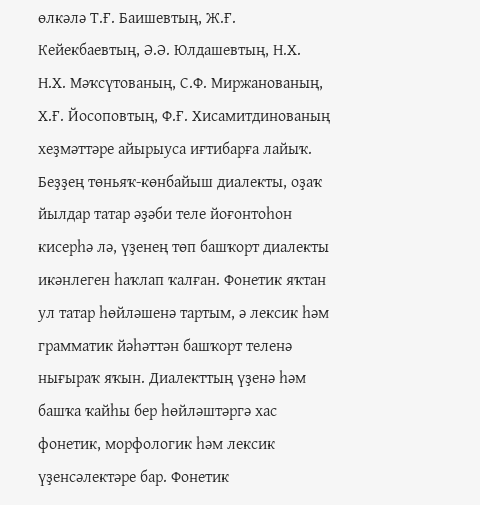өлкәлә Т.Ғ. Баишевтың, Ж.Ғ. Кейекбаевтың, Ә.Ә. Юлдашевтың, Н.Х. Н.Х. Мәҡсүтованың, С.Ф. Миржанованың, Х.Ғ. Йосоповтың, Ф.Ғ. Хисамитдинованың хеҙмәттәре айырыуса иғтибарға лайыҡ.
Беҙҙең төньяҡ-көнбайыш диалекты, оҙаҡ йылдар татар әҙәби теле йоғонтоһон кисерһә лә, үҙенең төп башҡорт диалекты икәнлеген һаҡлап ҡалған. Фонетик яҡтан ул татар һөйләшенә тартым, ә лексик һәм грамматик йәһәттән башҡорт теленә нығыраҡ яҡын. Диалекттың үҙенә һәм башҡа ҡайһы бер һөйләштәргә хас фонетик, морфологик һәм лексик үҙенсәлектәре бар. Фонетик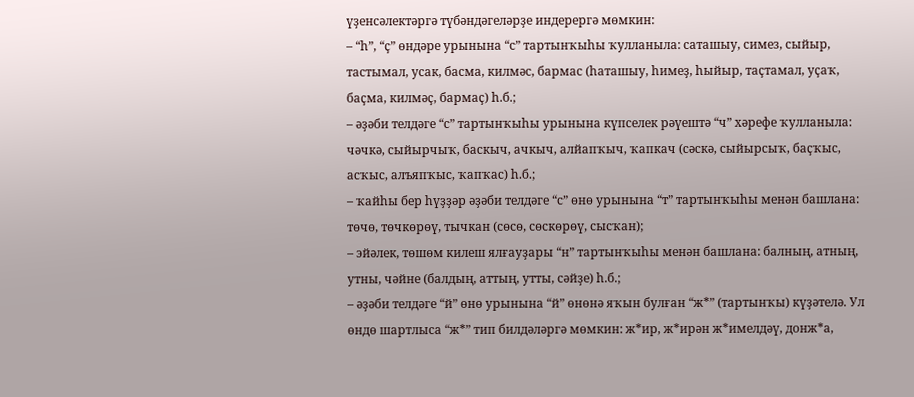үҙенсәлектәргә түбәндәгеләрҙе индерергә мөмкин:
– “һ”, “ҫ” өндәре урынына “с” тартынҡыһы ҡулланыла: саташыу, симез, сыйыр, тастымал, усак, басма, килмәс, бармас (һаташыу, һимеҙ, һыйыр, таҫтамал, уҫаҡ, баҫма, килмәҫ, бармаҫ) һ.б.;
– әҙәби телдәге “с” тартынҡыһы урынына күпселек рәүештә “ч” хәрефе ҡулланыла: чәчкә, сыйырчыҡ, баскыч, ачкыч, алйапҡыч, ҡапкач (сәскә, сыйырсыҡ, баҫҡыс, асҡыс, алъяпҡыс, ҡапҡас) һ.б.;
– ҡайһы бер һүҙҙәр әҙәби телдәге “с” өнө урынына “т” тартынҡыһы менән башлана: төчө, төчкөрөү, тычкан (сөсө, сөскөрөү, сысҡан);
– эйәлек, төшөм килеш ялғауҙары “н” тартынҡыһы менән башлана: балның, атның, утны, чәйне (балдың, аттың, утты, сәйҙе) һ.б.;
– әҙәби телдәге “й” өнө урынына “й” өнөнә яҡын булған “ж*” (тартынҡы) күҙәтелә. Ул өндө шартлыса “ж*” тип билдәләргә мөмкин: ж*ир, ж*ирән ж*имелдәү, донж*а,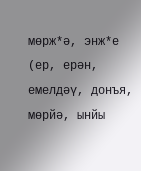мөрж*ә, энж*е (ер, ерән, емелдәү, донъя, мөрйә, ынйы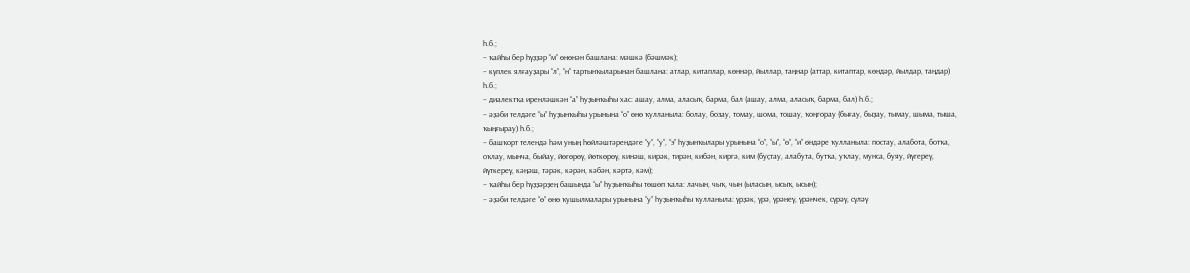һ.б.;
– ҡайһы бер һүҙҙәр “м” өнөнән башлана: мәшкә (бәшмәк);
– күплек ялғауҙары “л”, “н” тартынҡыларынан башлана: атлар, китаплар, көннәр, йыллар, таңнар (аттар, китаптар, көндәр, йылдар, таңдар) һ.б.;
– диалектҡа иренләшкән “а” һуҙынҡыһы хас: ашау, алма, аласыҡ, барма, бал (ашау, алма, аласыҡ, барма, бал) һ.б.;
– әҙәби телдәге “ы” һуҙынҡыһы урынына “о” өнө ҡулланыла: болау, бозау, томау, шома, тошау, ҡоңгорау (бығау, быҙау, тымау, шыма, тыша, ҡыңғырау) һ.б.;
– башҡорт телендә һәм уның һөйләштәрендәге “у”, “у”, “э” һуҙынҡылары урынына “о”, “ы”, “ө”, “и” өндәре ҡулланыла: постау, алабота, ботҡа, оҡлау, мынча, быйау, йөгөрөү, йөткөрөү, кинәш, кирәк, тирән, кибән, киргә, ким (буҫтау, алабута, бутҡа, уҡлау, мунса, буяу, йүгереү, йүткереү, кәңәш, тәрәк, кәрән, кәбән, кәртә, кәм);
– ҡайһы бер һүҙҙәрҙең башында “ы” һуҙынҡыһы төшөп ҡала: лачын, чыҡ, чын (ыласын, ысыҡ, ысын);
– әҙәби телдәге “ө” өнө ҡушылмалары урынына “у” һуҙынҡыһы ҡулланыла: үрҙәк, үрә, үрәнеү, үрәнчек, сүрәү, сүләү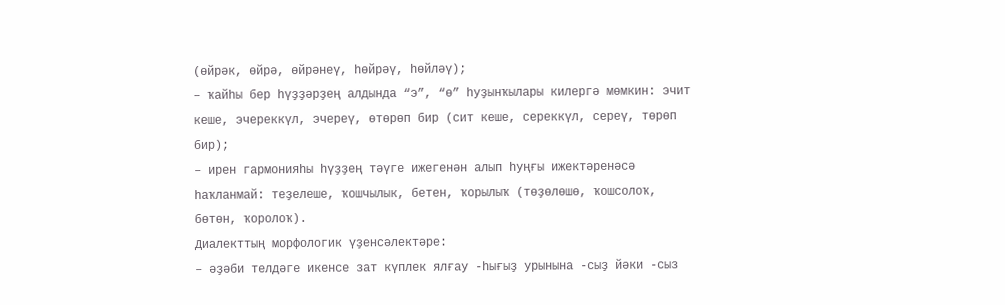(өйрәк, өйрә, өйрәнеү, һөйрәү, һөйләү);
– ҡайһы бер һүҙҙәрҙең алдында “э”, “ө” һуҙынҡылары килергә мөмкин: эчит кеше, эчереккүл, эчереү, өтөрөп бир (сит кеше, сереккүл, сереү, төрөп бир);
– ирен гармонияһы һүҙҙең тәүге ижегенән алып һуңғы ижектәренәсә һаҡланмай: теҙелеше, ҡошчылык, бетен, ҡорылыҡ (төҙөлөшө, ҡошсолоҡ, бөтөн, ҡоролоҡ).
Диалекттың морфологик үҙенсәлектәре:
– әҙәби телдәге икенсе зат күплек ялғау -һығыҙ урынына -сыҙ йәки -сыз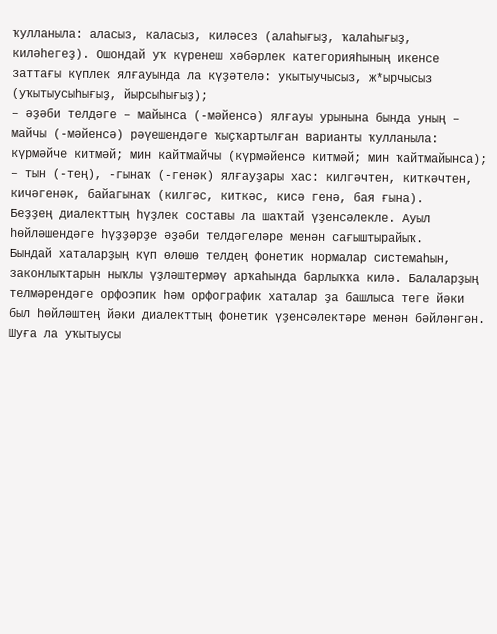ҡулланыла: аласыз, каласыз, киләсез (алаһығыҙ, ҡалаһығыҙ, киләһегеҙ). Ошондай уҡ күренеш хәбәрлек категорияһының икенсе заттағы күплек ялғауында ла күҙәтелә: укытыучысыз, ж*ырчысыз (уҡытыусыһығыҙ, йырсыһығыҙ);
– әҙәби телдәге – майынса (-мәйенсә) ялғауы урынына бында уның – майчы (-мәйенсә) рәүешендәге ҡыҫҡартылған варианты ҡулланыла: күрмәйче китмәй; мин кайтмайчы (күрмәйенсә китмәй; мин ҡайтмайынса);
– тын (-тең), -гынаҡ (-генәк) ялғауҙары хас: килгәчтен, киткәчтен, кичәгенәк, байагынаҡ (килгәс, киткәс, кисә генә, бая ғына).
Беҙҙең диалекттың һүҙлек составы ла шаҡтай үҙенсәлекле. Ауыл һөйләшендәге һүҙҙәрҙе әҙәби телдәгеләре менән сағыштырайыҡ.
Бындай хаталарҙың күп өлөшө телдең фонетик нормалар системаһын, законлыҡтарын ныҡлы үҙләштермәү арҡаһында барлыҡҡа килә. Балаларҙың телмәрендәге орфоэпик һәм орфографик хаталар ҙа башлыса теге йәки был һөйләштең йәки диалекттың фонетик үҙенсәлектәре менән бәйләнгән.
Шуға ла уҡытыусы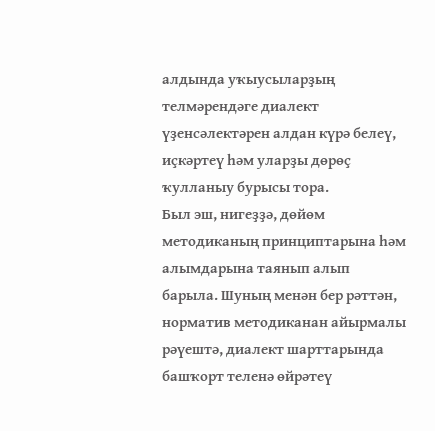алдында уҡыусыларҙың телмәрендәге диалект үҙенсәлектәрен алдан күрә белеү, иҫкәртеү һәм уларҙы дөрөҫ ҡулланыу бурысы тора.
Был эш, нигеҙҙә, дөйөм методиканың принциптарына һәм алымдарына таянып алып барыла. Шуның менән бер рәттән, норматив методиканан айырмалы рәүештә, диалект шарттарында башҡорт теленә өйрәтеү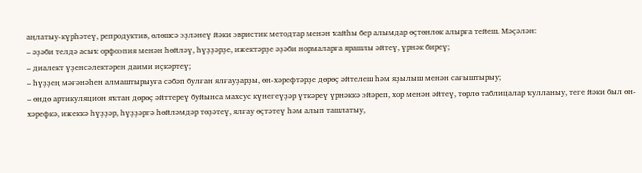аңлатыу-күрһәтеү, репродуктив, өлөшсә эҙләнеү йәки эвристик методтар менән ҡайһы бер алымдар өҫтөнлөк алырға тейеш. Мәҫәлән:
– әҙәби телдә асыҡ орфоэпия менән һөйләү, һүҙҙәрҙе, ижектәрҙе әҙәби нормаларға ярашлы әйтеү, үрнәк биреү;
– диалект үҙенсәлектәрен даими иҫкәртеү;
– һүҙҙең мәғәнәһен алмаштырыуға сәбәп булған ялғауҙарҙы, өн-хәрефтәрҙе дөрөҫ әйтелеш һәм яҙылыш менән сағыштырыу;
– өндө артикуляцион яҡтан дөрөҫ әйттереү буйынса махсус күнегеүҙәр үткәреү үрнәккә эйәреп, хор менән әйтеү, төрлө таблицалар ҡулланыу, теге йәки был өн-хәрефкә, ижеккә һүҙҙәр, һүҙҙәргә һөйләмдәр төҙәтеү, ялғау өҫтәтеү һәм алып ташлатыу,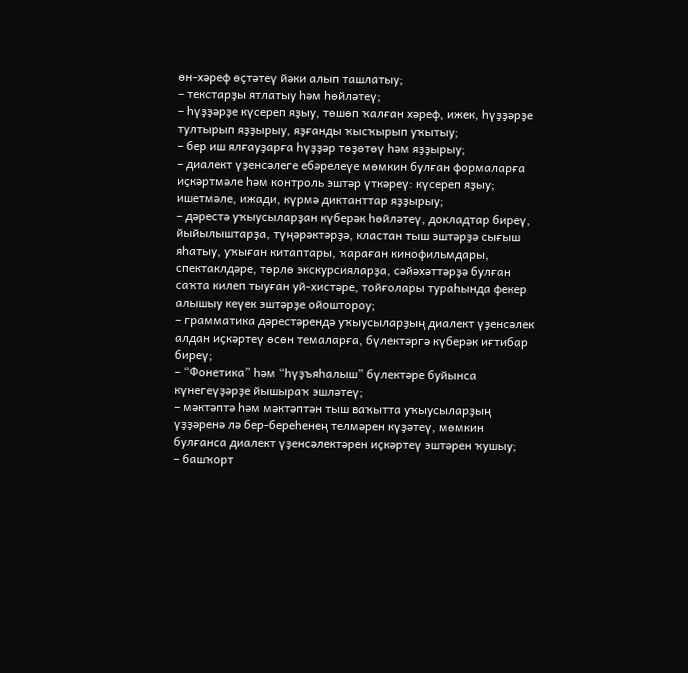өн-хәреф өҫтәтеү йәки алып ташлатыу;
– текстарҙы ятлатыу һәм һөйләтеү;
– һүҙҙәрҙе күсереп яҙыу, төшөп ҡалған хәреф, ижек, һүҙҙәрҙе тултырып яҙҙырыу, яҙғанды ҡысҡырып уҡытыу;
– бер иш ялғауҙарға һүҙҙәр төҙөтөү һәм яҙҙырыу;
– диалект үҙенсәлеге ебәрелеүе мөмкин булған формаларға иҫкәртмәле һәм контроль эштәр үткәреү: күсереп яҙыу; ишетмәле, ижади, күрмә диктанттар яҙҙырыу;
– дәрестә уҡыусыларҙан күберәк һөйләтеү, докладтар биреү, йыйылыштарҙа, түңәрәктәрҙә, кластан тыш эштәрҙә сығыш яһатыу, уҡыған китаптары, ҡараған кинофильмдары, спектаклдәре, төрлө экскурсияларҙа, сәйәхәттәрҙә булған саҡта килеп тыуған уй-хистәре, тойғолары тураһында фекер алышыу кеүек эштәрҙе ойоштороу;
– грамматика дәрестәрендә уҡыусыларҙың диалект үҙенсәлек алдан иҫкәртеү өсөн темаларға, бүлектәргә күберәк иғтибар биреү;
– “Фонетика” һәм “һүҙъяһалыш” бүлектәре буйынса күнегеүҙәрҙе йышыраҡ эшләтеү;
– мәктәптә һәм мәктәптән тыш ваҡытта уҡыусыларҙың үҙҙәренә лә бер-береһенең телмәрен күҙәтеү, мөмкин булғанса диалект үҙенсәлектәрен иҫкәртеү эштәрен ҡушыу;
– башҡорт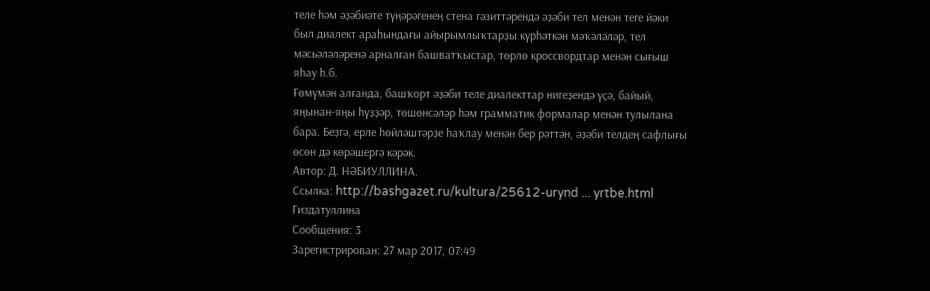теле һәм әҙәбиәте түңәрәгенең стена гәзиттәрендә әҙәби тел менән теге йәки был диалект араһындағы айырымлыҡтарҙы күрһәткән мәҡәләләр, тел мәсьәләләренә арналған башватҡыстар, төрлө кроссвордтар менән сығыш яһау һ.б.
Ғөмүмән алғанда, башҡорт әҙәби теле диалекттар нигеҙендә үҫә, байый, яңынан-яңы һүҙҙәр, төшөнсәләр һәм грамматик формалар менән тулылана бара. Беҙгә, ерле һөйләштәрҙе һаҡлау менән бер рәттән, әҙәби телдең сафлығы өсөн дә көрәшергә кәрәк.
Автор: Д. НӘБИУЛЛИНА.
Ссылка: http://bashgazet.ru/kultura/25612-urynd ... yrtbe.html
Гиздатуллина
Сообщения: 3
Зарегистрирован: 27 мар 2017, 07:49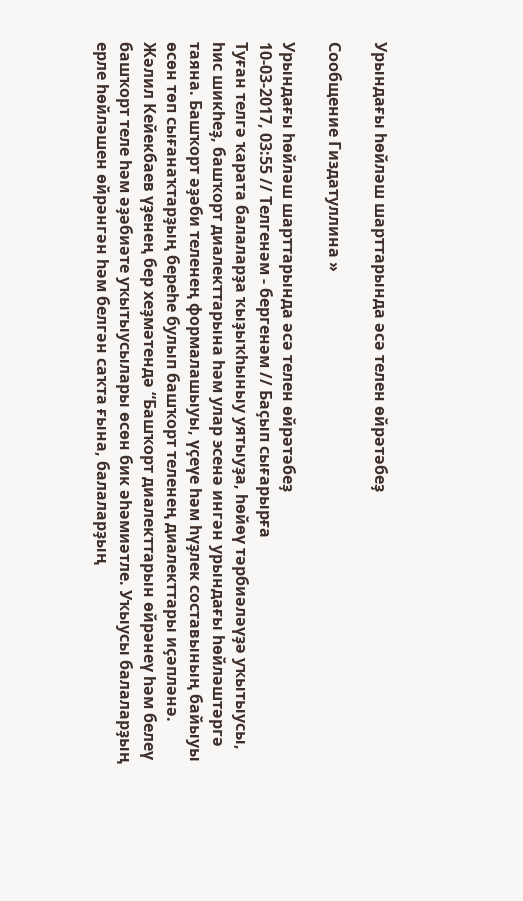Урындағы һөйләш шарттарында әсә телен өйрәтәбеҙ

Сообщение Гиздатуллина »

Урындағы һөйләш шарттарында әсә телен өйрәтәбеҙ
10-03-2017, 03:55 // Телгенәм - бергенәм // Баҫып сығарырға
Туған телгә ҡарата балаларҙа ҡыҙыҡһыныу уятыуҙа, һөйөү тәрбиәләүҙә уҡытыусы, һис шикһеҙ, башҡорт диалекттарына һәм улар эсенә ингән урындағы һөйләштәргә таяна. Башҡорт әҙәби теленең формалашыуы, үҫеүе һәм һүҙлек составының байыуы өсөн төп сығанаҡтарҙың береһе булып башҡорт теленең диалекттары иҫәпләнә. Жәлил Кейекбаев үҙенең бер хеҙмәтендә “Башҡорт диалекттарын өйрәнеү һәм белеү башҡорт теле һәм әҙәбиәте уҡытыусылары өсөн бик әһәмиәтле. Уҡыусы балаларҙың ерле һөйләшен өйрәнгән һәм белгән саҡта ғына, балаларҙың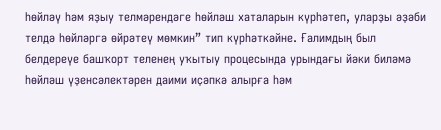һөйләү һәм яҙыу телмәрендәге һөйләш хаталарын күрһәтеп, уларҙы әҙәби телдә һөйләргә өйрәтеү мөмкин” тип күрһәткәйне. Ғалимдың был белдереүе башҡорт теленең уҡытыу процесында урындағы йәки биләмә һөйләш үҙенсәлектәрен даими иҫәпкә алырға һәм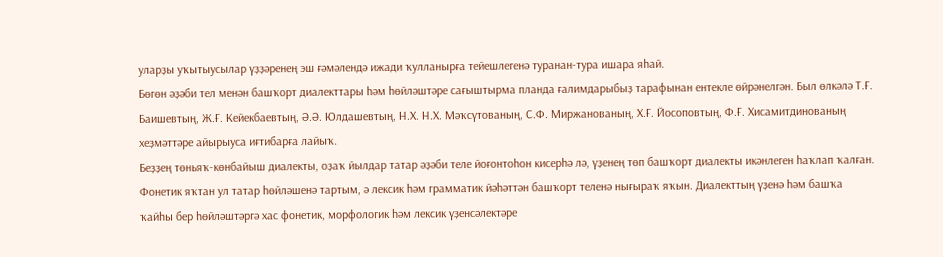уларҙы уҡытыусылар үҙҙәренең эш ғәмәлендә ижади ҡулланырға тейешлегенә туранан-тура ишара яһай.
Бөгөн әҙәби тел менән башҡорт диалекттары һәм һөйләштәре сағыштырма планда ғалимдарыбыҙ тарафынан ентекле өйрәнелгән. Был өлкәлә Т.Ғ. Баишевтың, Ж.Ғ. Кейекбаевтың, Ә.Ә. Юлдашевтың, Н.Х. Н.Х. Мәҡсүтованың, С.Ф. Миржанованың, Х.Ғ. Йосоповтың, Ф.Ғ. Хисамитдинованың хеҙмәттәре айырыуса иғтибарға лайыҡ.
Беҙҙең төньяҡ-көнбайыш диалекты, оҙаҡ йылдар татар әҙәби теле йоғонтоһон кисерһә лә, үҙенең төп башҡорт диалекты икәнлеген һаҡлап ҡалған. Фонетик яҡтан ул татар һөйләшенә тартым, ә лексик һәм грамматик йәһәттән башҡорт теленә нығыраҡ яҡын. Диалекттың үҙенә һәм башҡа ҡайһы бер һөйләштәргә хас фонетик, морфологик һәм лексик үҙенсәлектәре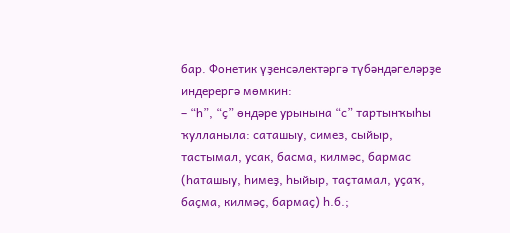бар. Фонетик үҙенсәлектәргә түбәндәгеләрҙе индерергә мөмкин:
– “һ”, “ҫ” өндәре урынына “с” тартынҡыһы ҡулланыла: саташыу, симез, сыйыр, тастымал, усак, басма, килмәс, бармас (һаташыу, һимеҙ, һыйыр, таҫтамал, уҫаҡ, баҫма, килмәҫ, бармаҫ) һ.б.;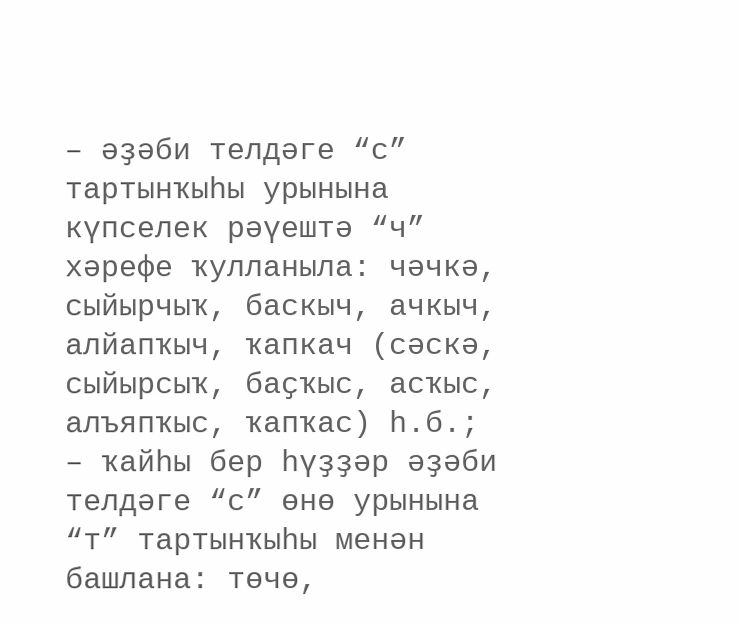– әҙәби телдәге “с” тартынҡыһы урынына күпселек рәүештә “ч” хәрефе ҡулланыла: чәчкә, сыйырчыҡ, баскыч, ачкыч, алйапҡыч, ҡапкач (сәскә, сыйырсыҡ, баҫҡыс, асҡыс, алъяпҡыс, ҡапҡас) һ.б.;
– ҡайһы бер һүҙҙәр әҙәби телдәге “с” өнө урынына “т” тартынҡыһы менән башлана: төчө,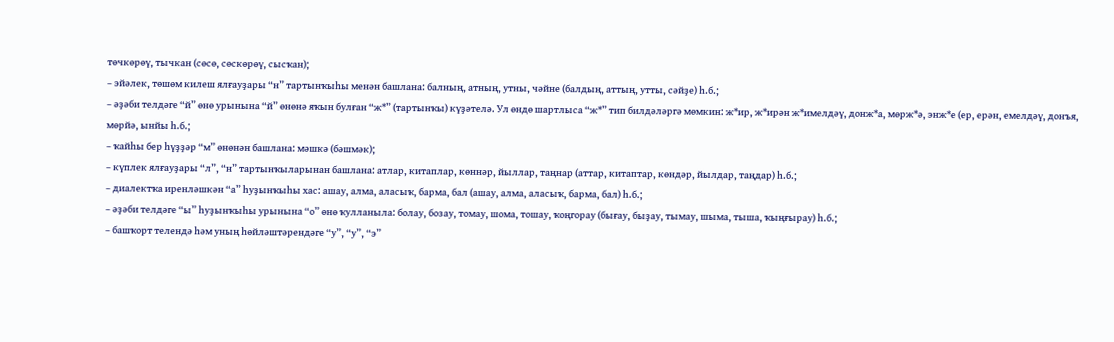төчкөрөү, тычкан (сөсө, сөскөрөү, сысҡан);
– эйәлек, төшөм килеш ялғауҙары “н” тартынҡыһы менән башлана: балның, атның, утны, чәйне (балдың, аттың, утты, сәйҙе) һ.б.;
– әҙәби телдәге “й” өнө урынына “й” өнөнә яҡын булған “ж*” (тартынҡы) күҙәтелә. Ул өндө шартлыса “ж*” тип билдәләргә мөмкин: ж*ир, ж*ирән ж*имелдәү, донж*а, мөрж*ә, энж*е (ер, ерән, емелдәү, донъя, мөрйә, ынйы һ.б.;
– ҡайһы бер һүҙҙәр “м” өнөнән башлана: мәшкә (бәшмәк);
– күплек ялғауҙары “л”, “н” тартынҡыларынан башлана: атлар, китаплар, көннәр, йыллар, таңнар (аттар, китаптар, көндәр, йылдар, таңдар) һ.б.;
– диалектҡа иренләшкән “а” һуҙынҡыһы хас: ашау, алма, аласыҡ, барма, бал (ашау, алма, аласыҡ, барма, бал) һ.б.;
– әҙәби телдәге “ы” һуҙынҡыһы урынына “о” өнө ҡулланыла: болау, бозау, томау, шома, тошау, ҡоңгорау (бығау, быҙау, тымау, шыма, тыша, ҡыңғырау) һ.б.;
– башҡорт телендә һәм уның һөйләштәрендәге “у”, “у”, “э”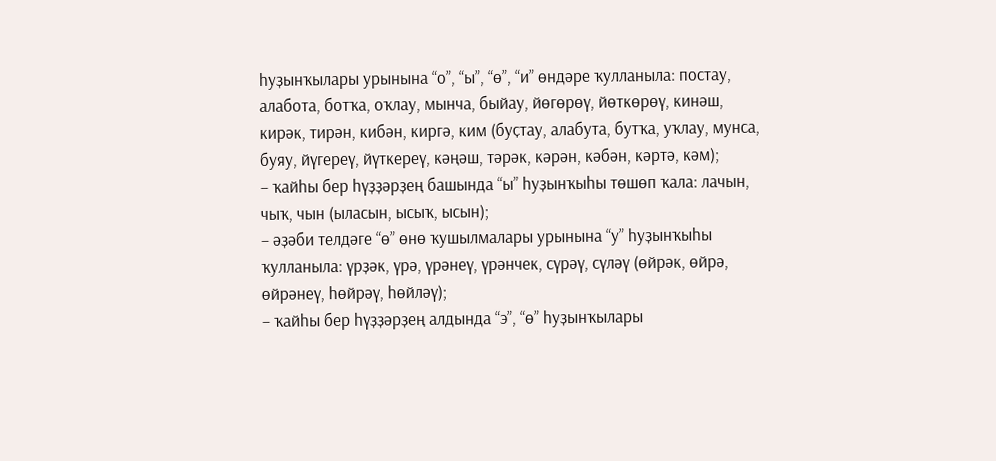һуҙынҡылары урынына “о”, “ы”, “ө”, “и” өндәре ҡулланыла: постау, алабота, ботҡа, оҡлау, мынча, быйау, йөгөрөү, йөткөрөү, кинәш, кирәк, тирән, кибән, киргә, ким (буҫтау, алабута, бутҡа, уҡлау, мунса, буяу, йүгереү, йүткереү, кәңәш, тәрәк, кәрән, кәбән, кәртә, кәм);
– ҡайһы бер һүҙҙәрҙең башында “ы” һуҙынҡыһы төшөп ҡала: лачын, чыҡ, чын (ыласын, ысыҡ, ысын);
– әҙәби телдәге “ө” өнө ҡушылмалары урынына “у” һуҙынҡыһы ҡулланыла: үрҙәк, үрә, үрәнеү, үрәнчек, сүрәү, сүләү (өйрәк, өйрә, өйрәнеү, һөйрәү, һөйләү);
– ҡайһы бер һүҙҙәрҙең алдында “э”, “ө” һуҙынҡылары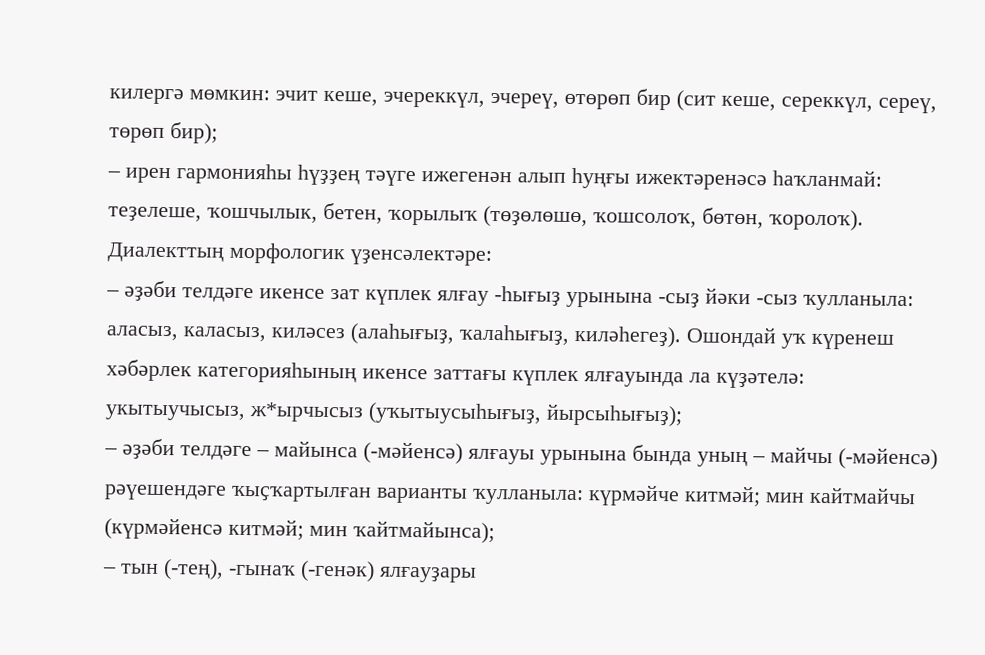килергә мөмкин: эчит кеше, эчереккүл, эчереү, өтөрөп бир (сит кеше, сереккүл, сереү, төрөп бир);
– ирен гармонияһы һүҙҙең тәүге ижегенән алып һуңғы ижектәренәсә һаҡланмай: теҙелеше, ҡошчылык, бетен, ҡорылыҡ (төҙөлөшө, ҡошсолоҡ, бөтөн, ҡоролоҡ).
Диалекттың морфологик үҙенсәлектәре:
– әҙәби телдәге икенсе зат күплек ялғау -һығыҙ урынына -сыҙ йәки -сыз ҡулланыла: аласыз, каласыз, киләсез (алаһығыҙ, ҡалаһығыҙ, киләһегеҙ). Ошондай уҡ күренеш хәбәрлек категорияһының икенсе заттағы күплек ялғауында ла күҙәтелә: укытыучысыз, ж*ырчысыз (уҡытыусыһығыҙ, йырсыһығыҙ);
– әҙәби телдәге – майынса (-мәйенсә) ялғауы урынына бында уның – майчы (-мәйенсә) рәүешендәге ҡыҫҡартылған варианты ҡулланыла: күрмәйче китмәй; мин кайтмайчы (күрмәйенсә китмәй; мин ҡайтмайынса);
– тын (-тең), -гынаҡ (-генәк) ялғауҙары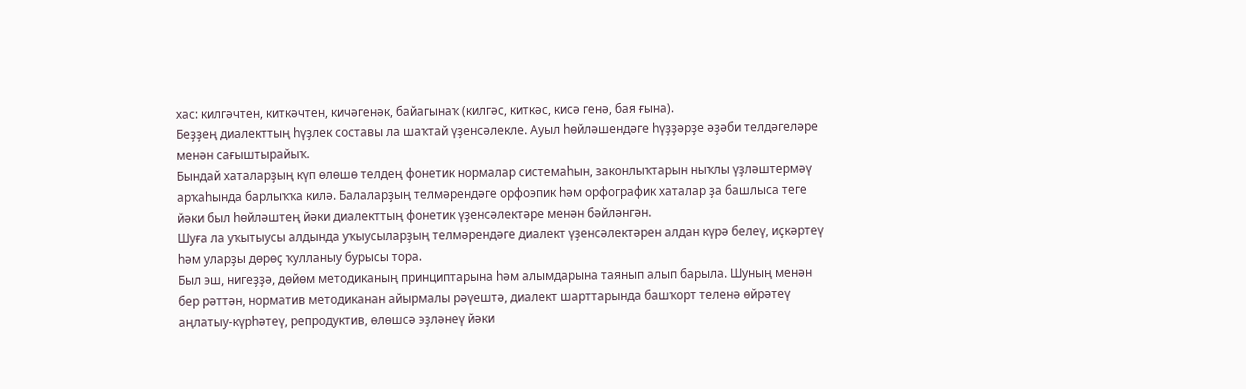хас: килгәчтен, киткәчтен, кичәгенәк, байагынаҡ (килгәс, киткәс, кисә генә, бая ғына).
Беҙҙең диалекттың һүҙлек составы ла шаҡтай үҙенсәлекле. Ауыл һөйләшендәге һүҙҙәрҙе әҙәби телдәгеләре менән сағыштырайыҡ.
Бындай хаталарҙың күп өлөшө телдең фонетик нормалар системаһын, законлыҡтарын ныҡлы үҙләштермәү арҡаһында барлыҡҡа килә. Балаларҙың телмәрендәге орфоэпик һәм орфографик хаталар ҙа башлыса теге йәки был һөйләштең йәки диалекттың фонетик үҙенсәлектәре менән бәйләнгән.
Шуға ла уҡытыусы алдында уҡыусыларҙың телмәрендәге диалект үҙенсәлектәрен алдан күрә белеү, иҫкәртеү һәм уларҙы дөрөҫ ҡулланыу бурысы тора.
Был эш, нигеҙҙә, дөйөм методиканың принциптарына һәм алымдарына таянып алып барыла. Шуның менән бер рәттән, норматив методиканан айырмалы рәүештә, диалект шарттарында башҡорт теленә өйрәтеү аңлатыу-күрһәтеү, репродуктив, өлөшсә эҙләнеү йәки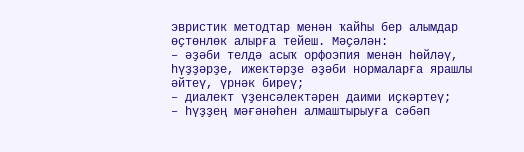эвристик методтар менән ҡайһы бер алымдар өҫтөнлөк алырға тейеш. Мәҫәлән:
– әҙәби телдә асыҡ орфоэпия менән һөйләү, һүҙҙәрҙе, ижектәрҙе әҙәби нормаларға ярашлы әйтеү, үрнәк биреү;
– диалект үҙенсәлектәрен даими иҫкәртеү;
– һүҙҙең мәғәнәһен алмаштырыуға сәбәп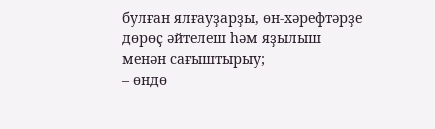булған ялғауҙарҙы, өн-хәрефтәрҙе дөрөҫ әйтелеш һәм яҙылыш менән сағыштырыу;
– өндө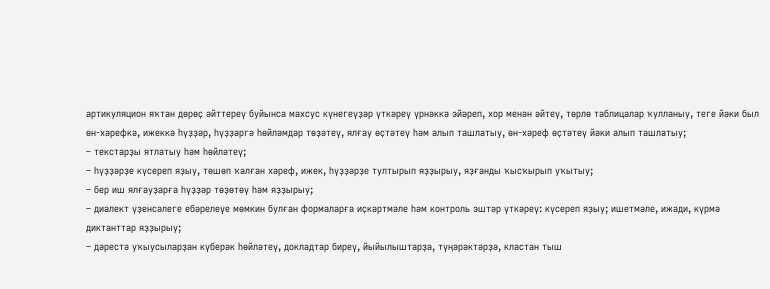артикуляцион яҡтан дөрөҫ әйттереү буйынса махсус күнегеүҙәр үткәреү үрнәккә эйәреп, хор менән әйтеү, төрлө таблицалар ҡулланыу, теге йәки был өн-хәрефкә, ижеккә һүҙҙәр, һүҙҙәргә һөйләмдәр төҙәтеү, ялғау өҫтәтеү һәм алып ташлатыу, өн-хәреф өҫтәтеү йәки алып ташлатыу;
– текстарҙы ятлатыу һәм һөйләтеү;
– һүҙҙәрҙе күсереп яҙыу, төшөп ҡалған хәреф, ижек, һүҙҙәрҙе тултырып яҙҙырыу, яҙғанды ҡысҡырып уҡытыу;
– бер иш ялғауҙарға һүҙҙәр төҙөтөү һәм яҙҙырыу;
– диалект үҙенсәлеге ебәрелеүе мөмкин булған формаларға иҫкәртмәле һәм контроль эштәр үткәреү: күсереп яҙыу; ишетмәле, ижади, күрмә диктанттар яҙҙырыу;
– дәрестә уҡыусыларҙан күберәк һөйләтеү, докладтар биреү, йыйылыштарҙа, түңәрәктәрҙә, кластан тыш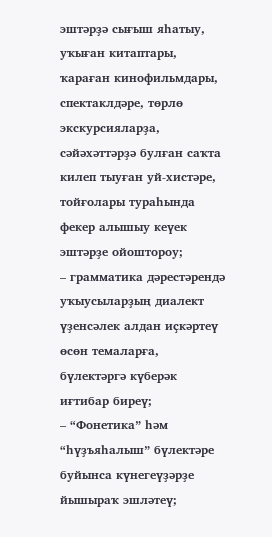эштәрҙә сығыш яһатыу, уҡыған китаптары, ҡараған кинофильмдары, спектаклдәре, төрлө экскурсияларҙа, сәйәхәттәрҙә булған саҡта килеп тыуған уй-хистәре, тойғолары тураһында фекер алышыу кеүек эштәрҙе ойоштороу;
– грамматика дәрестәрендә уҡыусыларҙың диалект үҙенсәлек алдан иҫкәртеү өсөн темаларға, бүлектәргә күберәк иғтибар биреү;
– “Фонетика” һәм “һүҙъяһалыш” бүлектәре буйынса күнегеүҙәрҙе йышыраҡ эшләтеү;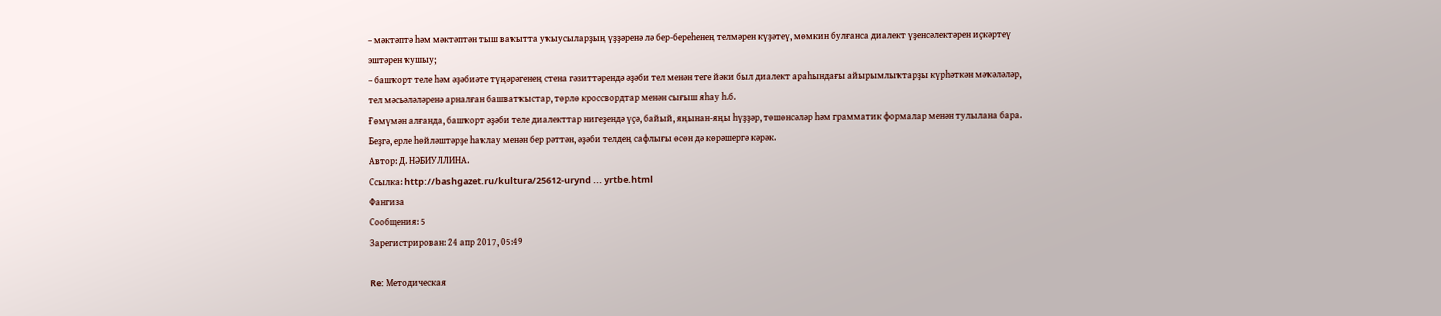– мәктәптә һәм мәктәптән тыш ваҡытта уҡыусыларҙың үҙҙәренә лә бер-береһенең телмәрен күҙәтеү, мөмкин булғанса диалект үҙенсәлектәрен иҫкәртеү эштәрен ҡушыу;
– башҡорт теле һәм әҙәбиәте түңәрәгенең стена гәзиттәрендә әҙәби тел менән теге йәки был диалект араһындағы айырымлыҡтарҙы күрһәткән мәҡәләләр, тел мәсьәләләренә арналған башватҡыстар, төрлө кроссвордтар менән сығыш яһау һ.б.
Ғөмүмән алғанда, башҡорт әҙәби теле диалекттар нигеҙендә үҫә, байый, яңынан-яңы һүҙҙәр, төшөнсәләр һәм грамматик формалар менән тулылана бара. Беҙгә, ерле һөйләштәрҙе һаҡлау менән бер рәттән, әҙәби телдең сафлығы өсөн дә көрәшергә кәрәк.
Автор: Д. НӘБИУЛЛИНА.
Ссылка: http://bashgazet.ru/kultura/25612-urynd ... yrtbe.html
Фангиза
Сообщения: 5
Зарегистрирован: 24 апр 2017, 05:49

Re: Методическая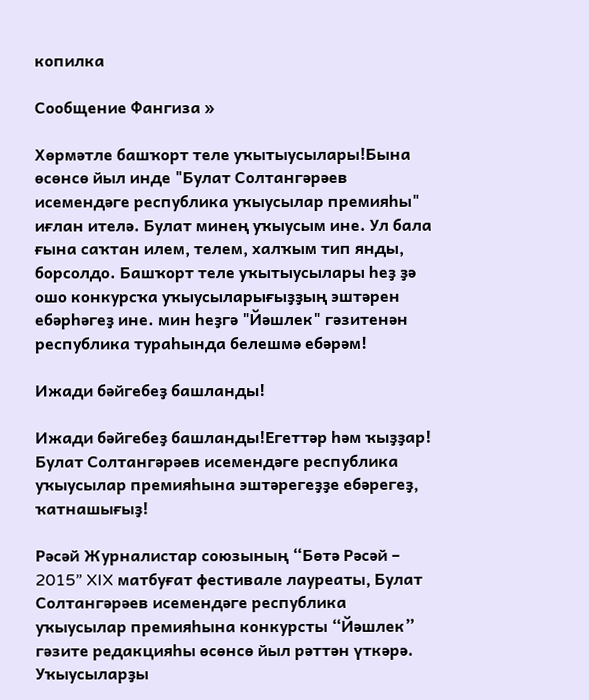копилка

Сообщение Фангиза »

Хөрмәтле башҡорт теле уҡытыусылары!Бына өсөнсө йыл инде "Булат Солтангәрәев исемендәге республика уҡыусылар премияһы" иғлан ителә. Булат минең уҡыусым ине. Ул бала ғына саҡтан илем, телем, халҡым тип янды, борсолдо. Башҡорт теле уҡытыусылары һеҙ ҙә ошо конкурсҡа уҡыусыларығыҙҙың эштәрен ебәрһәгеҙ ине. мин һеҙгә "Йәшлек" гәзитенән республика тураһында белешмә ебәрәм!

Ижади бәйгебеҙ башланды!

Ижади бәйгебеҙ башланды!Егеттәр һәм ҡыҙҙар! Булат Солтангәрәев исемендәге республика уҡыусылар премияһына эштәрегеҙҙе ебәрегеҙ, ҡатнашығыҙ!

Рәсәй Журналистар союзының “Бөтә Рәсәй – 2015” XIX матбуғат фестивале лауреаты, Булат Солтангәрәев исемендәге республика уҡыусылар премияһына конкурсты “Йәшлек” гәзите редакцияһы өсөнсө йыл рәттән үткәрә. Уҡыусыларҙы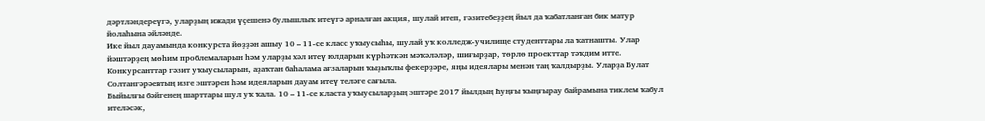дәртләндереүгә, уларҙың ижади үҫешенә булышлыҡ итеүгә арналған акция, шулай итеп, гәзитебеҙҙең йыл да ҡабатланған бик матур йолаһына әйләнде.
Ике йыл дауамында конкурста йөҙҙән ашыу 10 – 11-се класс уҡыусыһы, шулай уҡ колледж-училище студенттары ла ҡатнашты. Улар йәштәрҙең мөһим проблемаларын һәм уларҙы хәл итеү юлдарын күрһәткән мәҡәләләр, шиғырҙар, төрлө проекттар тәҡдим итте. Конкурсанттар гәзит уҡыусыларын, аҙаҡтан баһалама ағзаларын ҡыҙыҡлы фекерҙәре, яңы идеялары менән таң ҡалдырҙы. Уларҙа Булат Солтангәрәевтың изге эштәрен һәм идеяларын дауам итеү теләге сағыла.
Быйылғы бәйгенең шарттары шул уҡ ҡала. 10 – 11-се класта уҡыусыларҙың эштәре 2017 йылдың Һуңғы ҡыңғырау байрамына тиклем ҡабул ителәсәк,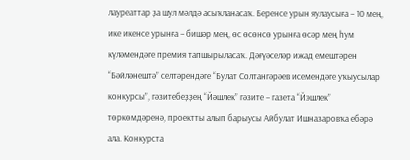лауреаттар ҙа шул мәлдә асыҡланасаҡ. Беренсе урын яулаусыға – 10 мең, ике икенсе урынға – бишәр мең, өс өсөнсө урынға өсәр мең һум күләмендәге премия тапшырыласаҡ. Дәғүәселәр ижад емештәрен “Бәйләнештә” селтәрендәге “Булат Солтангәрәев исемендәге уҡыусылар конкурсы”, гәзитебеҙҙең “Йәшлек” гәзите – газета “Йэшлек” төркөмдәренә, проектты алып барыусы Айбулат Ишназаровҡа ебәрә ала. Конкурста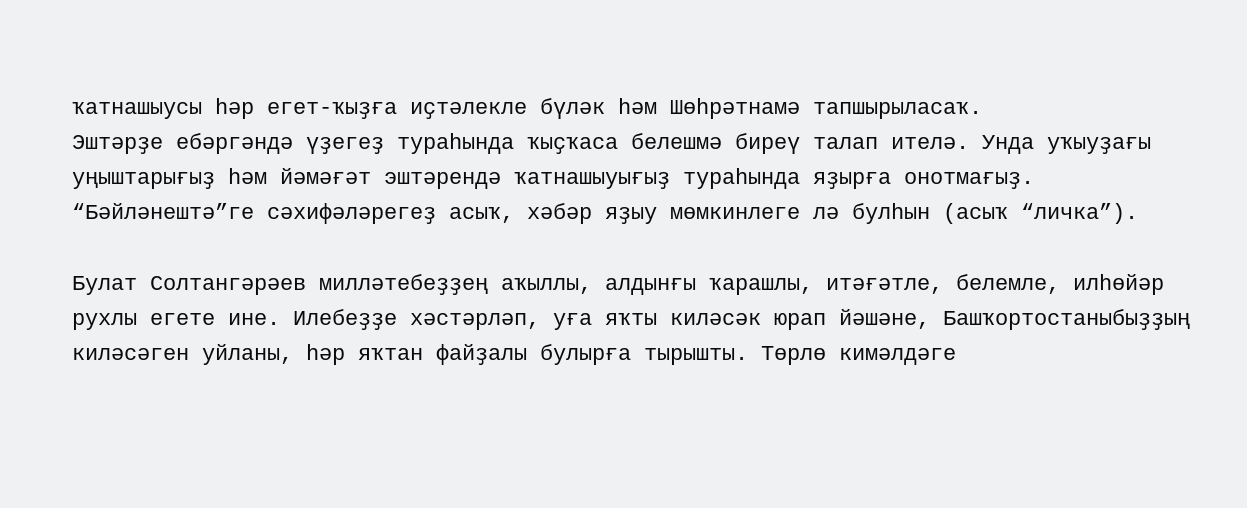ҡатнашыусы һәр егет-ҡыҙға иҫтәлекле бүләк һәм Шөһрәтнамә тапшырыласаҡ.
Эштәрҙе ебәргәндә үҙегеҙ тураһында ҡыҫҡаса белешмә биреү талап ителә. Унда уҡыуҙағы уңыштарығыҙ һәм йәмәғәт эштәрендә ҡатнашыуығыҙ тураһында яҙырға онотмағыҙ. “Бәйләнештә”ге сәхифәләрегеҙ асыҡ, хәбәр яҙыу мөмкинлеге лә булһын (асыҡ “личка”).

Булат Солтангәрәев милләтебеҙҙең аҡыллы, алдынғы ҡарашлы, итәғәтле, белемле, илһөйәр рухлы егете ине. Илебеҙҙе хәстәрләп, уға яҡты киләсәк юрап йәшәне, Башҡортостаныбыҙҙың киләсәген уйланы, һәр яҡтан файҙалы булырға тырышты. Төрлө кимәлдәге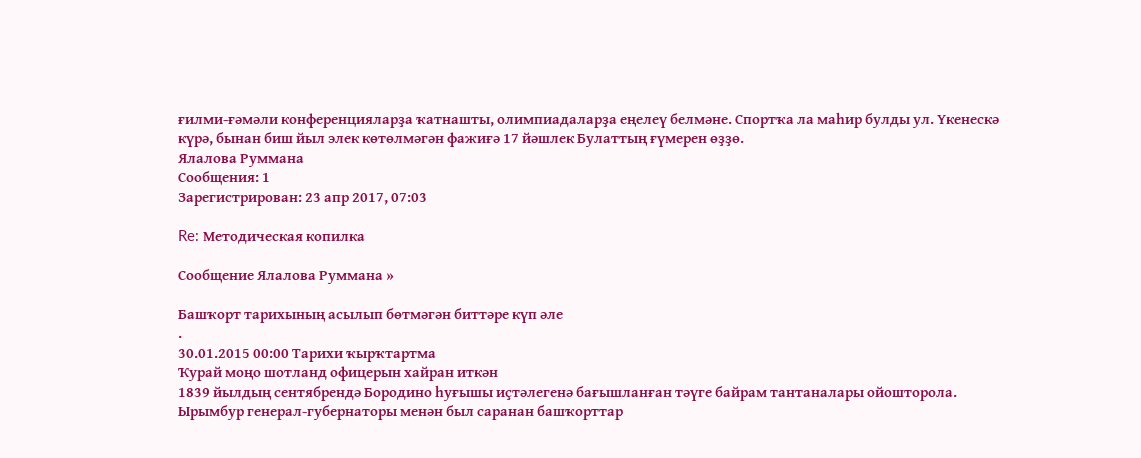ғилми-ғәмәли конференцияларҙа ҡатнашты, олимпиадаларҙа еңелеү белмәне. Спортҡа ла маһир булды ул. Үкенескә күрә, бынан биш йыл элек көтөлмәгән фажиғә 17 йәшлек Булаттың ғүмерен өҙҙө.
Ялалова Руммана
Сообщения: 1
Зарегистрирован: 23 апр 2017, 07:03

Re: Методическая копилка

Сообщение Ялалова Руммана »

Башҡорт тарихының асылып бөтмәгән биттәре күп әле
.
30.01.2015 00:00 Тарихи ҡырҡтартма
Ҡурай моңо шотланд офицерын хайран иткән
1839 йылдың сентябрендә Бородино һуғышы иҫтәлегенә бағышланған тәүге байрам тантаналары ойошторола. Ырымбур генерал-губернаторы менән был саранан башҡорттар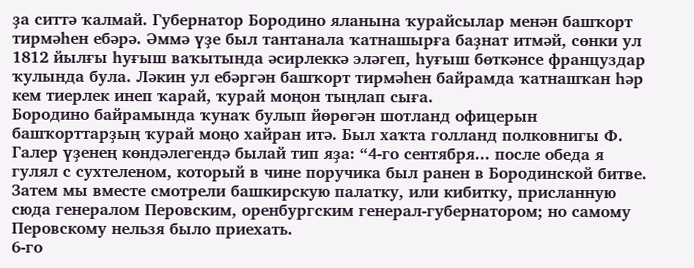ҙа ситтә ҡалмай. Губернатор Бородино яланына ҡурайсылар менән башҡорт тирмәһен ебәрә. Әммә үҙе был тантанала ҡатнашырға баҙнат итмәй, сөнки ул 1812 йылғы һуғыш ваҡытында әсирлеккә эләгеп, һуғыш бөткәнсе француздар ҡулында була. Ләкин ул ебәргән башҡорт тирмәһен байрамда ҡатнашҡан һәр кем тиерлек инеп ҡарай, ҡурай моңон тыңлап сыға.
Бородино байрамында ҡунаҡ булып йөрөгән шотланд офицерын башҡорттарҙың ҡурай моңо хайран итә. Был хаҡта голланд полковнигы Ф. Галер үҙенең көндәлегендә былай тип яҙа: “4-го сентября... после обеда я гулял с сухтеленом, который в чине поручика был ранен в Бородинской битве. Затем мы вместе смотрели башкирскую палатку, или кибитку, присланную сюда генералом Перовским, оренбургским генерал-губернатором; но самому Перовскому нельзя было приехать.
6-го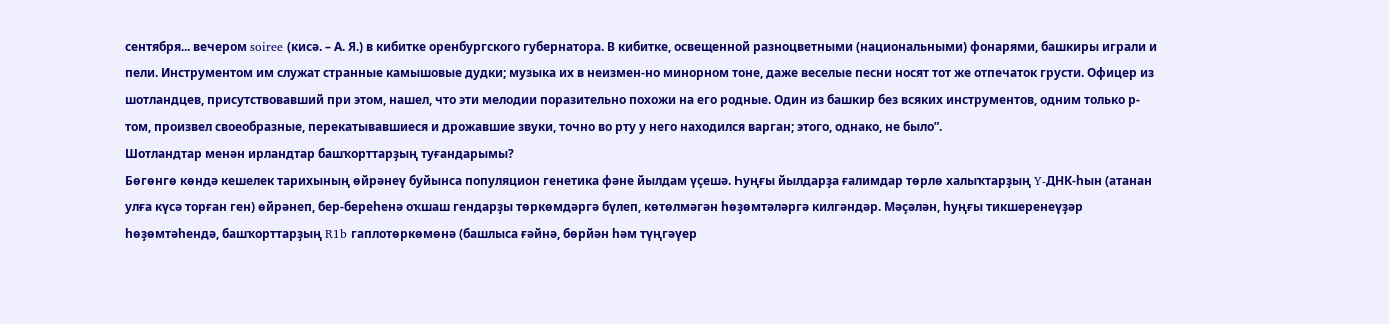сентября... вечером soiree (кисә. – А. Я.) в кибитке оренбургского губернатора. В кибитке, освещенной разноцветными (национальными) фонарями, башкиры играли и пели. Инструментом им служат странные камышовые дудки; музыка их в неизмен-но минорном тоне, даже веселые песни носят тот же отпечаток грусти. Офицер из шотландцев, присутствовавший при этом, нашел, что эти мелодии поразительно похожи на его родные. Один из башкир без всяких инструментов, одним только р-том, произвел своеобразные, перекатывавшиеся и дрожавшие звуки, точно во рту у него находился варган; этого, однако, не было”.
Шотландтар менән ирландтар башҡорттарҙың туғандарымы?
Бөгөнгө көндә кешелек тарихының өйрәнеү буйынса популяцион генетика фәне йылдам үҫешә. Һуңғы йылдарҙа ғалимдар төрлө халыҡтарҙың Y-ДНК-һын (атанан улға күсә торған ген) өйрәнеп, бер-береһенә оҡшаш гендарҙы төркөмдәргә бүлеп, көтөлмәгән һөҙөмтәләргә килгәндәр. Мәҫәлән, һуңғы тикшеренеүҙәр һөҙөмтәһендә, башҡорттарҙың R1b гаплотөркөмөнә (башлыса ғәйнә, бөрйән һәм түңгәүер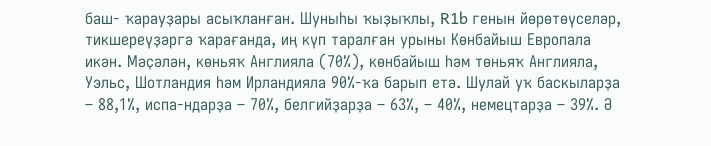баш- ҡарауҙары асыҡланған. Шуныһы ҡыҙыҡлы, R1b генын йөрөтөүселәр, тикшереүҙәргә ҡарағанда, иң күп таралған урыны Көнбайыш Европала икән. Мәҫәлән, көньяҡ Англияла (70%), көнбайыш һәм төньяҡ Англияла, Уэльс, Шотландия һәм Ирландияла 90%-ҡа барып етә. Шулай уҡ баскыларҙа – 88,1%, испа-ндарҙа – 70%, белгийҙарҙа – 63%, – 40%, немецтарҙа – 39%. Ә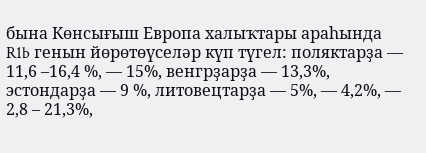бына Көнсығыш Европа халыҡтары араһында R1b генын йөрөтөүселәр күп түгел: поляктарҙа — 11,6 –16,4 %, — 15%, венгрҙарҙа — 13,3%, эстондарҙа — 9 %, литовецтарҙа — 5%, — 4,2%, — 2,8 – 21,3%,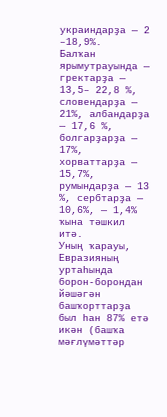украиндарҙа — 2 –18,9%.
Балҡан ярымутрауында — гректарҙа — 13,5– 22,8 %, словендарҙа — 21%, албандарҙа — 17,6 %, болгарҙарҙа — 17%, хорваттарҙа — 15,7%, румындарҙа — 13 %, сербтарҙа — 10,6%, — 1,4% ҡына тәшкил итә.
Уның ҡарауы, Евразияның уртаһында борон-борондан йәшәгән башҡорттарҙа был һан 87% етә икән (башҡа мәғлүмәттәр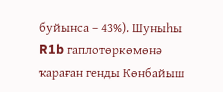буйынса – 43%). Шуныһы R1b гаплотөркөмөнә ҡараған генды Көнбайыш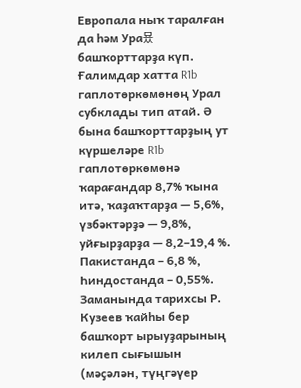Европала ныҡ таралған да һәм Ура묬 башҡорттарҙа күп. Ғалимдар хатта R1b гаплотөркөмөнөң Урал субклады тип атай. Ә бына башҡорттарҙың ут күршеләре R1b гаплотөркөмөнә ҡарағандар 8,7% ҡына итә, ҡаҙаҡтарҙа — 5,6%, үзбәктәрҙә — 9,8%, уйғырҙарҙа — 8,2–19,4 %. Пакистанда – 6,8 %, Һиндостанда – 0,55%. Заманында тарихсы Р. Кузеев ҡайһы бер башҡорт ырыуҙарының килеп сығышын (мәҫәлән, түңгәүер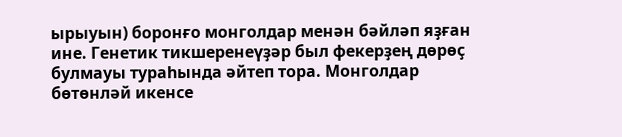ырыуын) боронғо монголдар менән бәйләп яҙған ине. Генетик тикшеренеүҙәр был фекерҙең дөрөҫ булмауы тураһында әйтеп тора. Монголдар бөтөнләй икенсе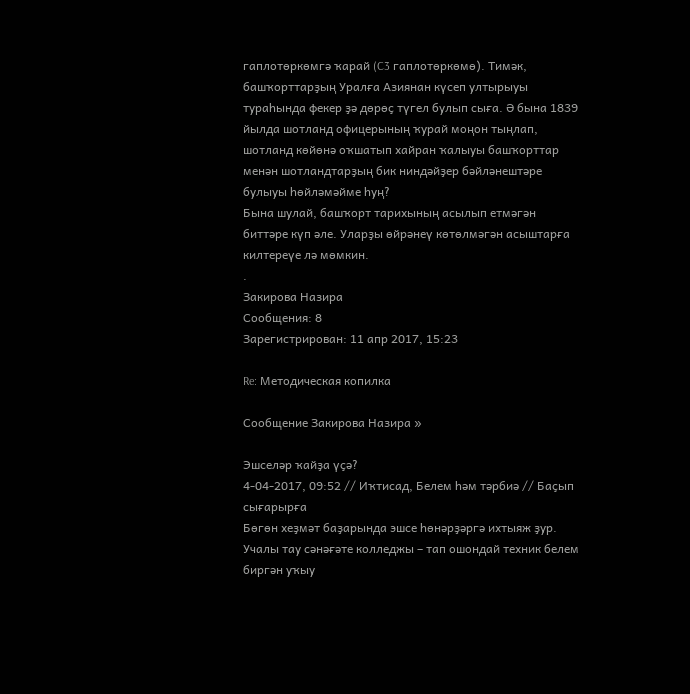гаплотөркөмгә ҡарай (C3 гаплотөркөмө). Тимәк, башҡорттарҙың Уралға Азиянан күсеп ултырыуы тураһында фекер ҙә дөрөҫ түгел булып сыға. Ә бына 1839 йылда шотланд офицерының ҡурай моңон тыңлап, шотланд көйөнә оҡшатып хайран ҡалыуы башҡорттар менән шотландтарҙың бик ниндәйҙер бәйләнештәре булыуы һөйләмәйме һуң?
Бына шулай, башҡорт тарихының асылып етмәгән биттәре күп әле. Уларҙы өйрәнеү көтөлмәгән асыштарға килтереүе лә мөмкин.
.
Закирова Назира
Сообщения: 8
Зарегистрирован: 11 апр 2017, 15:23

Re: Методическая копилка

Сообщение Закирова Назира »

Эшселәр ҡайҙа үҫә?
4-04-2017, 09:52 // Иҡтисад, Белем һәм тәрбиә // Баҫып сығарырға
Бөгөн хеҙмәт баҙарында эшсе һөнәрҙәргә ихтыяж ҙур. Учалы тау сәнәғәте колледжы – тап ошондай техник белем биргән уҡыу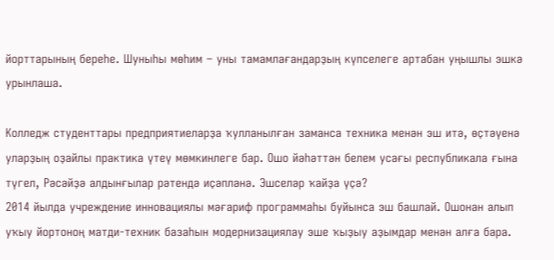йорттарының береһе. Шуныһы мөһим – уны тамамлағандарҙың күпселеге артабан уңышлы эшкә урынлаша.

Колледж студенттары предприятиеларҙа ҡулланылған заманса техника менән эш итә, өҫтәүенә уларҙың оҙайлы практика үтеү мөмкинлеге бар. Ошо йәһәттән белем усағы республикала ғына түгел, Рәсәйҙә алдынғылар рәтендә иҫәпләнә. Эшселәр ҡайҙа үҫә?
2014 йылда учреждение инновациялы мәғариф программаһы буйынса эш башлай. Ошонан алып уҡыу йортоноң матди-техник базаһын модернизациялау эше ҡыҙыу аҙымдар менән алға бара.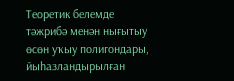Теоретик белемде тәжрибә менән нығытыу өсөн уҡыу полигондары, йыһазландырылған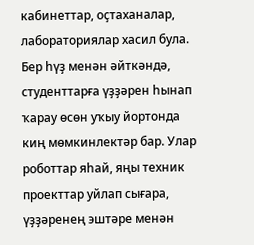кабинеттар, оҫтаханалар, лабораториялар хасил була. Бер һүҙ менән әйткәндә, студенттарға үҙҙәрен һынап ҡарау өсөн уҡыу йортонда киң мөмкинлектәр бар. Улар роботтар яһай, яңы техник проекттар уйлап сығара, үҙҙәренең эштәре менән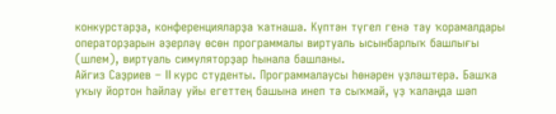конкурстарҙа, конференцияларҙа ҡатнаша. Күптән түгел генә тау ҡорамалдары операторҙарын әҙерләү өсөн программалы виртуаль ысынбарлыҡ башлығы (шлем), виртуаль симуляторҙар һынала башланы.
Айгиз Саҙриев – II курс студенты. Программалаусы һөнәрен үҙләштерә. Башҡа уҡыу йортон һайлау уйы егеттең башына инеп тә сыҡмай, үҙ ҡалаңда шәп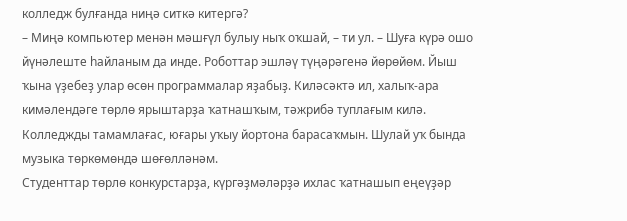колледж булғанда ниңә ситкә китергә?
– Миңә компьютер менән мәшғүл булыу ныҡ оҡшай, – ти ул. – Шуға күрә ошо йүнәлеште һайланым да инде. Роботтар эшләү түңәрәгенә йөрөйөм. Йыш ҡына үҙебеҙ улар өсөн программалар яҙабыҙ. Киләсәктә ил, халыҡ-ара кимәлендәге төрлө ярыштарҙа ҡатнашҡым, тәжрибә туплағым килә. Колледжды тамамлағас, юғары уҡыу йортона барасаҡмын. Шулай уҡ бында музыка төркөмөндә шөғөлләнәм.
Студенттар төрлө конкурстарҙа, күргәҙмәләрҙә ихлас ҡатнашып еңеүҙәр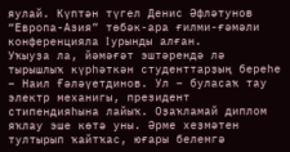яулай. Күптән түгел Денис Әфләтунов “Европа-Азия” төбәк-ара ғилми-ғәмәли конференцияла I урынды алған.
Уҡыуҙа ла, йәмәғәт эштәрендә лә тырышлыҡ күрһәткән студенттарҙың береһе – Наил Ғәләүетдинов. Ул – буласаҡ тау электр механигы, президент стипендияһына лайыҡ. Оҙаҡламай диплом яҡлау эше көтә уны. Әрме хеҙмәтен тултырып ҡайтҡас, юғары белемгә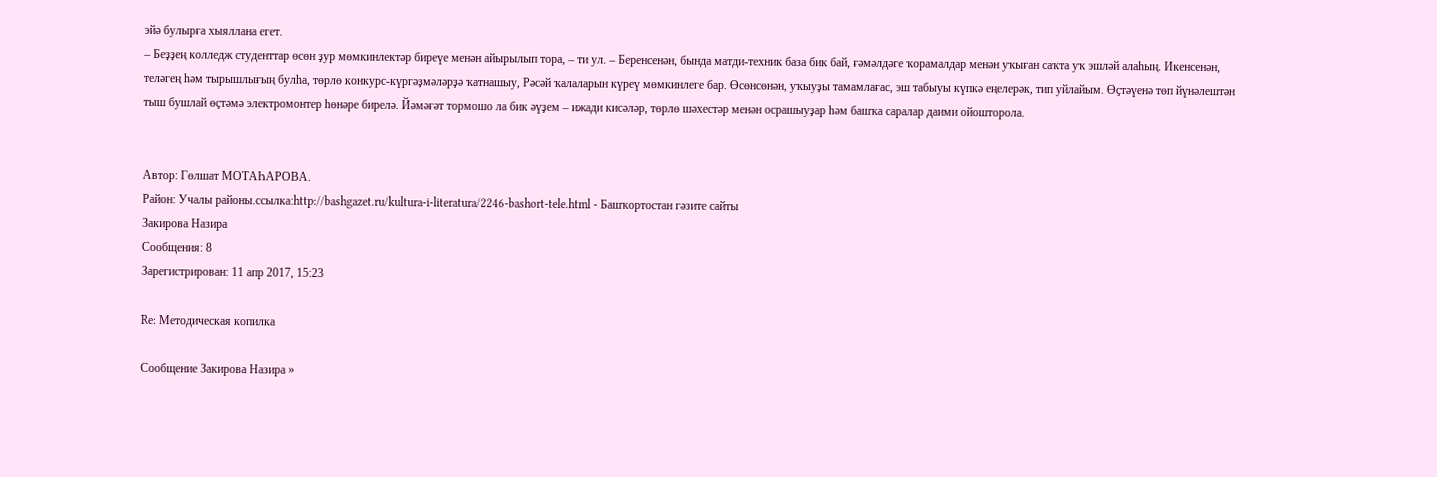эйә булырға хыяллана егет.
– Беҙҙең колледж студенттар өсөн ҙур мөмкинлектәр биреүе менән айырылып тора, – ти ул. – Беренсенән, бында матди-техник база бик бай, ғәмәлдәге ҡорамалдар менән уҡыған саҡта уҡ эшләй алаһың. Икенсенән, теләгең һәм тырышлығың булһа, төрлө конкурс-күргәҙмәләрҙә ҡатнашыу, Рәсәй ҡалаларын күреү мөмкинлеге бар. Өсөнсөнән, уҡыуҙы тамамлағас, эш табыуы күпкә еңелерәк, тип уйлайым. Өҫтәүенә төп йүнәлештән тыш бушлай өҫтәмә электромонтер һөнәре бирелә. Йәмәғәт тормошо ла бик әүҙем – ижади кисәләр, төрлө шәхестәр менән осрашыуҙар һәм башҡа саралар даими ойошторола.


Автор: Гөлшат МОТАҺАРОВА.
Район: Учалы районы.ссылка:http://bashgazet.ru/kultura-i-literatura/2246-bashort-tele.html - Башҡортостан гәзите сайты
Закирова Назира
Сообщения: 8
Зарегистрирован: 11 апр 2017, 15:23

Re: Методическая копилка

Сообщение Закирова Назира »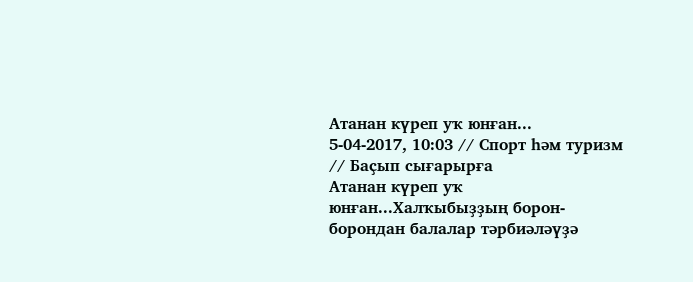Атанан күреп уҡ юнған...
5-04-2017, 10:03 // Спорт һәм туризм // Баҫып сығарырға
Атанан күреп уҡ юнған...Халҡыбыҙҙың борон-борондан балалар тәрбиәләүҙә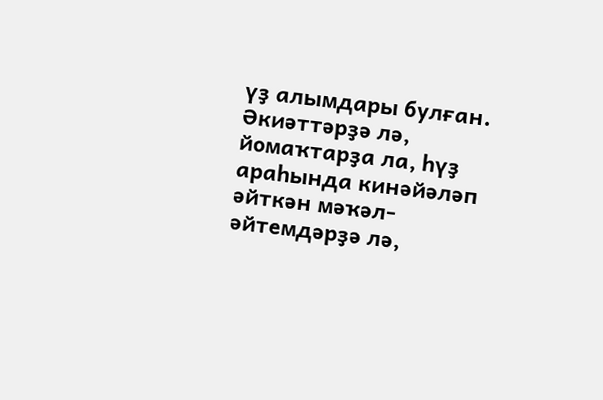үҙ алымдары булған. Әкиәттәрҙә лә, йомаҡтарҙа ла, һүҙ араһында кинәйәләп әйткән мәҡәл-әйтемдәрҙә лә,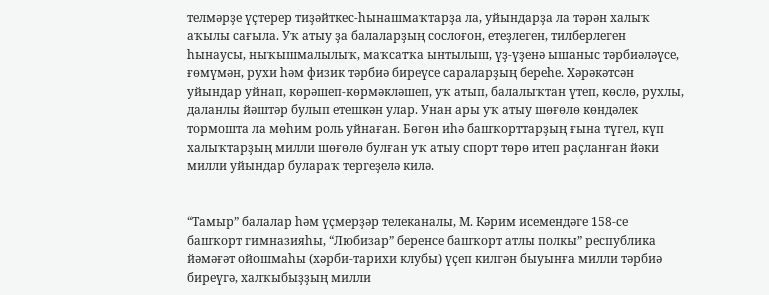телмәрҙе үҫтерер тиҙәйткес-һынашмаҡтарҙа ла, уйындарҙа ла тәрән халыҡ аҡылы сағыла. Уҡ атыу ҙа балаларҙың сослоғон, етеҙлеген, тилберлеген һынаусы, ныҡышмалылыҡ, маҡсатҡа ынтылыш, үҙ-үҙенә ышаныс тәрбиәләүсе, ғөмүмән, рухи һәм физик тәрбиә биреүсе сараларҙың береһе. Хәрәкәтсән уйындар уйнап, көрәшеп-көрмәкләшеп, уҡ атып, балалыҡтан үтеп, көслө, рухлы, даланлы йәштәр булып етешкән улар. Унан ары уҡ атыу шөғөлө көндәлек тормошта ла мөһим роль уйнаған. Бөгөн иһә башҡорттарҙың ғына түгел, күп халыҡтарҙың милли шөғөлө булған уҡ атыу спорт төрө итеп раҫланған йәки милли уйындар булараҡ тергеҙелә килә.


“Тамыр” балалар һәм үҫмерҙәр телеканалы, М. Кәрим исемендәге 158-се башҡорт гимназияһы, “Любизар” беренсе башҡорт атлы полкы” республика йәмәғәт ойошмаһы (хәрби-тарихи клубы) үҫеп килгән быуынға милли тәрбиә биреүгә, халҡыбыҙҙың милли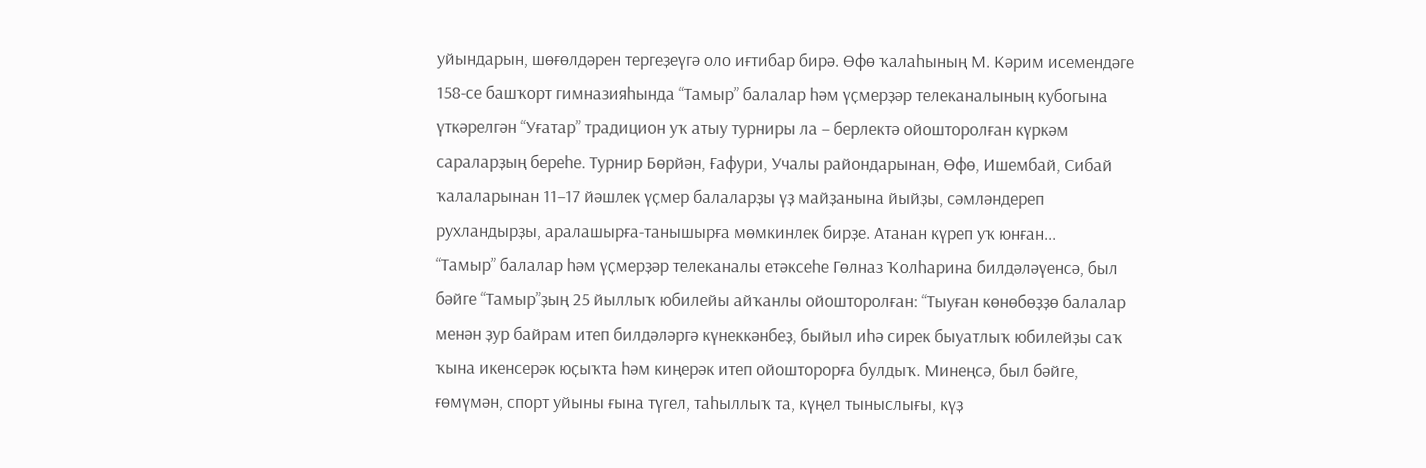уйындарын, шөғөлдәрен тергеҙеүгә оло иғтибар бирә. Өфө ҡалаһының М. Кәрим исемендәге 158-се башҡорт гимназияһында “Тамыр” балалар һәм үҫмерҙәр телеканалының кубогына үткәрелгән “Уғатар” традицион уҡ атыу турниры ла – берлектә ойошторолған күркәм сараларҙың береһе. Турнир Бөрйән, Ғафури, Учалы райондарынан, Өфө, Ишембай, Сибай ҡалаларынан 11–17 йәшлек үҫмер балаларҙы үҙ майҙанына йыйҙы, сәмләндереп рухландырҙы, аралашырға-танышырға мөмкинлек бирҙе. Атанан күреп уҡ юнған...
“Тамыр” балалар һәм үҫмерҙәр телеканалы етәксеһе Гөлназ Ҡолһарина билдәләүенсә, был бәйге “Тамыр”ҙың 25 йыллыҡ юбилейы айҡанлы ойошторолған: “Тыуған көнөбөҙҙө балалар менән ҙур байрам итеп билдәләргә күнеккәнбеҙ, быйыл иһә сирек быуатлыҡ юбилейҙы саҡ ҡына икенсерәк юҫыҡта һәм киңерәк итеп ойошторорға булдыҡ. Минеңсә, был бәйге, ғөмүмән, спорт уйыны ғына түгел, таһыллыҡ та, күңел тыныслығы, күҙ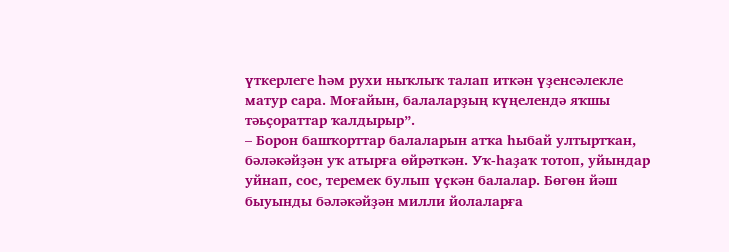үткерлеге һәм рухи ныҡлыҡ талап иткән үҙенсәлекле матур сара. Моғайын, балаларҙың күңелендә яҡшы тәьҫораттар ҡалдырыр”.
– Борон башҡорттар балаларын атҡа һыбай ултыртҡан, бәләкәйҙән уҡ атырға өйрәткән. Уҡ-һаҙаҡ тотоп, уйындар уйнап, сос, теремек булып үҫкән балалар. Бөгөн йәш быуынды бәләкәйҙән милли йолаларға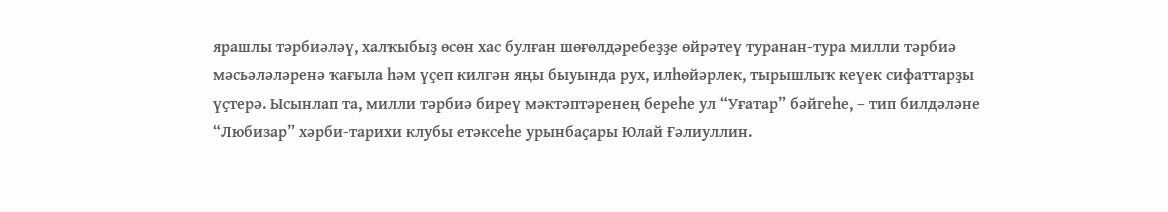ярашлы тәрбиәләү, халҡыбыҙ өсөн хас булған шөғөлдәребеҙҙе өйрәтеү туранан-тура милли тәрбиә мәсьәләләренә ҡағыла һәм үҫеп килгән яңы быуында рух, илһөйәрлек, тырышлыҡ кеүек сифаттарҙы үҫтерә. Ысынлап та, милли тәрбиә биреү мәктәптәренең береһе ул “Уғатар” бәйгеһе, – тип билдәләне “Любизар” хәрби-тарихи клубы етәксеһе урынбаҫары Юлай Ғәлиуллин.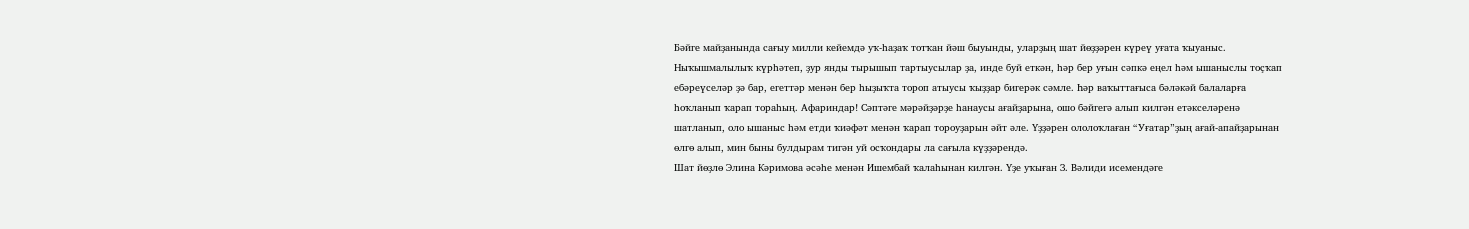Бәйге майҙанында сағыу милли кейемдә уҡ-һаҙаҡ тотҡан йәш быуынды, уларҙың шат йөҙҙәрен күреү уғата ҡыуаныс. Ныҡышмалылыҡ күрһәтеп, ҙур янды тырышып тартыусылар ҙа, инде буй еткән, һәр бер уғын сәпкә еңел һәм ышаныслы тоҫҡап ебәреүселәр ҙә бар, егеттәр менән бер һыҙыҡта тороп атыусы ҡыҙҙар бигерәк сәмле. Һәр ваҡыттағыса бәләкәй балаларға һоҡланып ҡарап тораһың. Афариндар! Сәптәге мәрәйҙәрҙе һанаусы ағайҙарына, ошо бәйгегә алып килгән етәкселәренә шатланып, оло ышаныс һәм етди ҡиәфәт менән ҡарап тороуҙарын әйт әле. Үҙҙәрен ололоҡлаған “Уғатар”ҙың ағай-апайҙарынан өлгө алып, мин быны булдырам тигән уй осҡондары ла сағыла күҙҙәрендә.
Шат йөҙлө Элина Кәримова әсәһе менән Ишембай ҡалаһынан килгән. Үҙе уҡыған З. Вәлиди исемендәге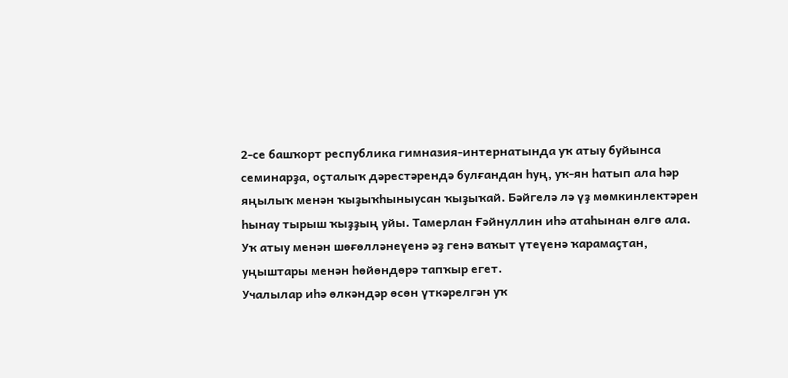2-се башҡорт республика гимназия-интернатында уҡ атыу буйынса семинарҙа, оҫталыҡ дәрестәрендә булғандан һуң, уҡ-ян һатып ала һәр яңылыҡ менән ҡыҙыҡһыныусан ҡыҙыҡай. Бәйгелә лә үҙ мөмкинлектәрен һынау тырыш ҡыҙҙың уйы. Тамерлан Ғәйнуллин иһә атаһынан өлгө ала. Уҡ атыу менән шөғөлләнеүенә әҙ генә ваҡыт үтеүенә ҡарамаҫтан, уңыштары менән һөйөндөрә тапҡыр егет.
Учалылар иһә өлкәндәр өсөн үткәрелгән уҡ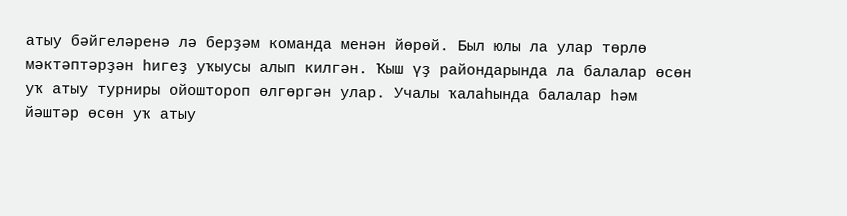атыу бәйгеләренә лә берҙәм команда менән йөрөй. Был юлы ла улар төрлө мәктәптәрҙән һигеҙ уҡыусы алып килгән. Ҡыш үҙ райондарында ла балалар өсөн уҡ атыу турниры ойоштороп өлгөргән улар. Учалы ҡалаһында балалар һәм йәштәр өсөн уҡ атыу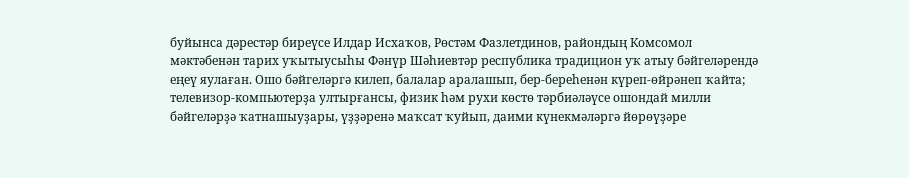буйынса дәрестәр биреүсе Илдар Исхаҡов, Рөстәм Фазлетдинов, райондың Комсомол мәктәбенән тарих уҡытыусыһы Фәнүр Шәһиевтәр республика традицион уҡ атыу бәйгеләрендә еңеү яулаған. Ошо бәйгеләргә килеп, балалар аралашып, бер-береһенән күреп-өйрәнеп ҡайта; телевизор-компьютерҙа ултырғансы, физик һәм рухи көстө тәрбиәләүсе ошондай милли бәйгеләрҙә ҡатнашыуҙары, үҙҙәренә маҡсат ҡуйып, даими күнекмәләргә йөрөүҙәре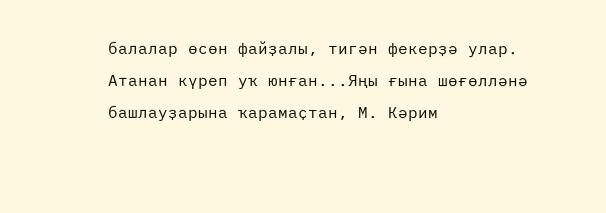балалар өсөн файҙалы, тигән фекерҙә улар.
Атанан күреп уҡ юнған...Яңы ғына шөғөлләнә башлауҙарына ҡарамаҫтан, М. Кәрим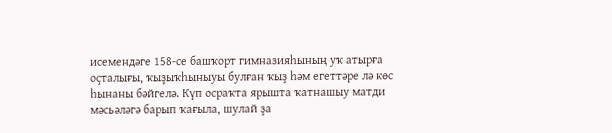исемендәге 158-се башҡорт гимназияһының уҡ атырға оҫталығы, ҡыҙыҡһыныуы булған ҡыҙ һәм егеттәре лә көс һынаны бәйгелә. Күп осраҡта ярышта ҡатнашыу матди мәсьәләгә барып ҡағыла, шулай ҙа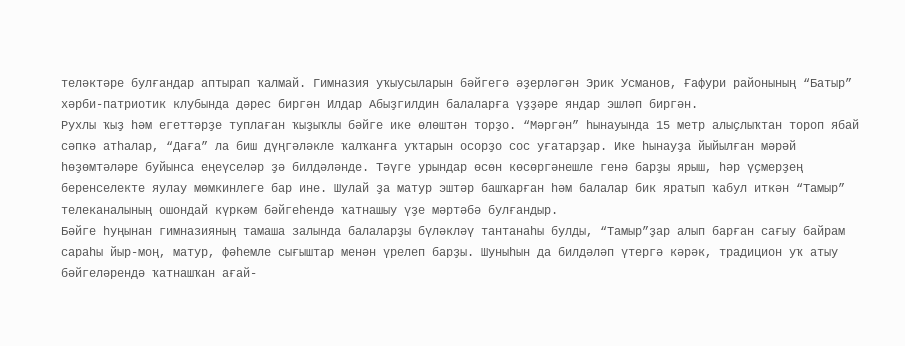теләктәре булғандар аптырап ҡалмай. Гимназия уҡыусыларын бәйгегә әҙерләгән Эрик Усманов, Ғафури районының “Батыр” хәрби-патриотик клубында дәрес биргән Илдар Абыҙгилдин балаларға үҙҙәре яндар эшләп биргән.
Рухлы ҡыҙ һәм егеттәрҙе туплаған ҡыҙыҡлы бәйге ике өлөштән торҙо. “Мәргән” һынауында 15 метр алыҫлыҡтан тороп ябай сәпкә атһалар, “Даға” ла биш дүңгәләкле ҡалҡанға уҡтарын осорҙо сос уғатарҙар. Ике һынауҙа йыйылған мәрәй һөҙөмтәләре буйынса еңеүселәр ҙә билдәләнде. Тәүге урындар өсөн көсөргәнешле генә барҙы ярыш, һәр үҫмерҙең беренселекте яулау мөмкинлеге бар ине. Шулай ҙа матур эштәр башҡарған һәм балалар бик яратып ҡабул иткән “Тамыр” телеканалының ошондай күркәм бәйгеһендә ҡатнашыу үҙе мәртәбә булғандыр.
Бәйге һуңынан гимназияның тамаша залында балаларҙы бүләкләү тантанаһы булды, “Тамыр”ҙар алып барған сағыу байрам сараһы йыр-моң, матур, фәһемле сығыштар менән үрелеп барҙы. Шуныһын да билдәләп үтергә кәрәк, традицион уҡ атыу бәйгеләрендә ҡатнашҡан ағай-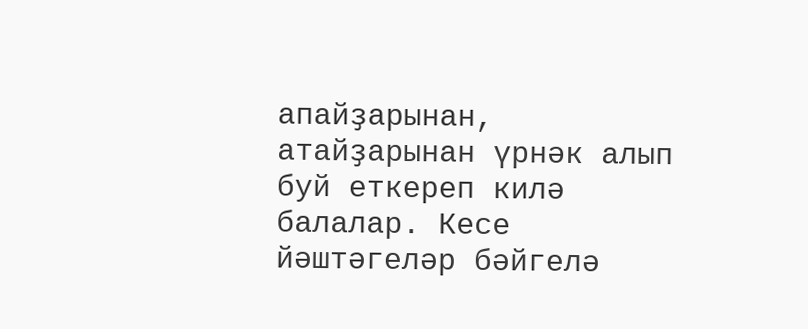апайҙарынан, атайҙарынан үрнәк алып буй еткереп килә балалар. Кесе йәштәгеләр бәйгелә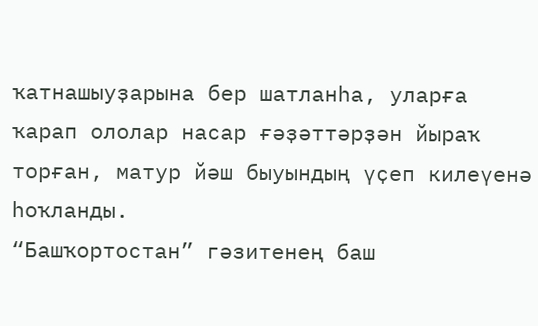ҡатнашыуҙарына бер шатланһа, уларға ҡарап ололар насар ғәҙәттәрҙән йыраҡ торған, матур йәш быуындың үҫеп килеүенә һоҡланды.
“Башҡортостан” гәзитенең баш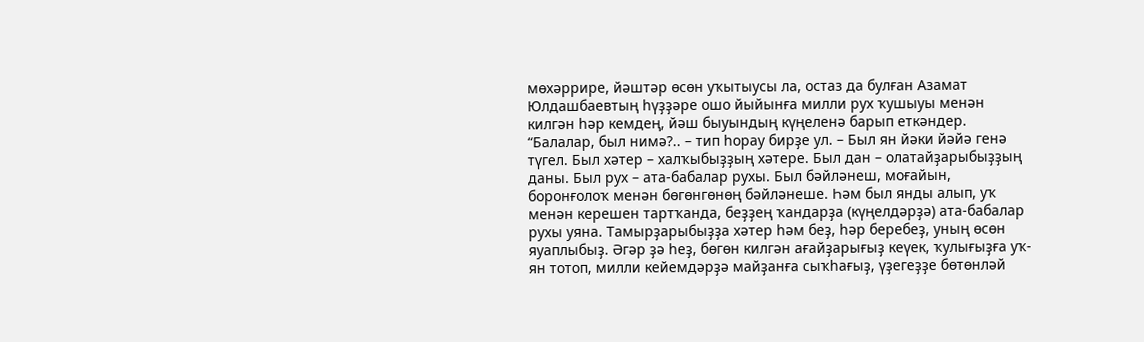мөхәррире, йәштәр өсөн уҡытыусы ла, остаз да булған Азамат Юлдашбаевтың һүҙҙәре ошо йыйынға милли рух ҡушыуы менән килгән һәр кемдең, йәш быуындың күңеленә барып еткәндер. “Балалар, был нимә?.. – тип һорау бирҙе ул. – Был ян йәки йәйә генә түгел. Был хәтер – халҡыбыҙҙың хәтере. Был дан – олатайҙарыбыҙҙың даны. Был рух – ата-бабалар рухы. Был бәйләнеш, моғайын, боронғолоҡ менән бөгөнгөнөң бәйләнеше. Һәм был янды алып, уҡ менән керешен тартҡанда, беҙҙең ҡандарҙа (күңелдәрҙә) ата-бабалар рухы уяна. Тамырҙарыбыҙҙа хәтер һәм беҙ, һәр беребеҙ, уның өсөн яуаплыбыҙ. Әгәр ҙә һеҙ, бөгөн килгән ағайҙарығыҙ кеүек, ҡулығыҙға уҡ-ян тотоп, милли кейемдәрҙә майҙанға сыҡһағыҙ, үҙегеҙҙе бөтөнләй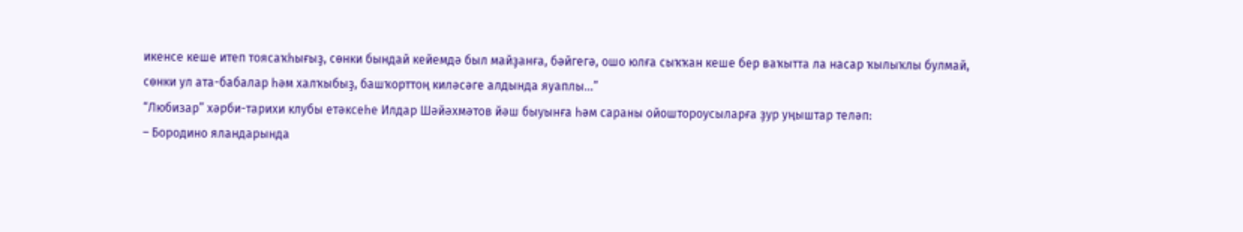икенсе кеше итеп тоясаҡһығыҙ, сөнки бындай кейемдә был майҙанға, бәйгегә, ошо юлға сыҡҡан кеше бер ваҡытта ла насар ҡылыҡлы булмай, сөнки ул ата-бабалар һәм халҡыбыҙ, башҡорттоң киләсәге алдында яуаплы...”
“Любизар” хәрби-тарихи клубы етәксеһе Илдар Шәйәхмәтов йәш быуынға һәм сараны ойоштороусыларға ҙур уңыштар теләп:
– Бородино яландарында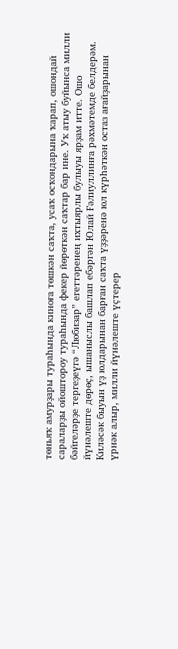төньяҡ амурҙары тураһында киноға төшкән саҡта, усаҡ осҡондарына ҡарап, ошондай сараларҙы ойоштороу тураһында фекер йөрөткән саҡтар бар ине. Уҡ атыу буйынса милли бәйгеләрҙе тергеҙеүгә “Любизар” егеттәренең ихтыярлы булыуы ярҙам итте. Ошо йүнәлеште дөрөҫ, ышаныслы башлап ебәргән Юлай Ғәлиуллинға рәхмәтемде белдерәм. Киләсәк быуын үҙ юлдарынан барған саҡта үҙҙәренә юл күрһәткән остаз ағайҙарынан үрнәк алыр, милли йүнәлеште үҫтерер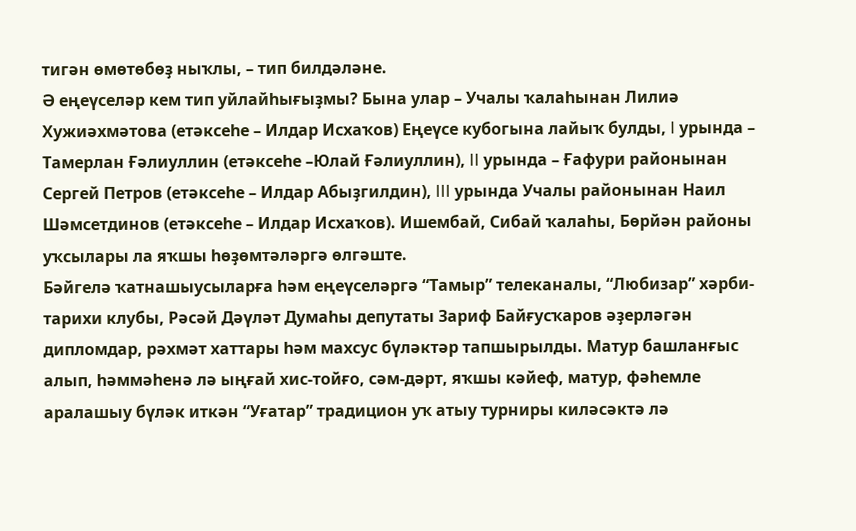тигән өмөтөбөҙ ныҡлы, – тип билдәләне.
Ә еңеүселәр кем тип уйлайһығыҙмы? Бына улар – Учалы ҡалаһынан Лилиә Хужиәхмәтова (етәксеһе – Илдар Исхаҡов) Еңеүсе кубогына лайыҡ булды, I урында – Тамерлан Ғәлиуллин (етәксеһе –Юлай Ғәлиуллин), II урында – Ғафури районынан Сергей Петров (етәксеһе – Илдар Абыҙгилдин), III урында Учалы районынан Наил Шәмсетдинов (етәксеһе – Илдар Исхаҡов). Ишембай, Сибай ҡалаһы, Бөрйән районы уҡсылары ла яҡшы һөҙөмтәләргә өлгәште.
Бәйгелә ҡатнашыусыларға һәм еңеүселәргә “Тамыр” телеканалы, “Любизар” хәрби-тарихи клубы, Рәсәй Дәүләт Думаһы депутаты Зариф Байғусҡаров әҙерләгән дипломдар, рәхмәт хаттары һәм махсус бүләктәр тапшырылды. Матур башланғыс алып, һәммәһенә лә ыңғай хис-тойғо, сәм-дәрт, яҡшы кәйеф, матур, фәһемле аралашыу бүләк иткән “Уғатар” традицион уҡ атыу турниры киләсәктә лә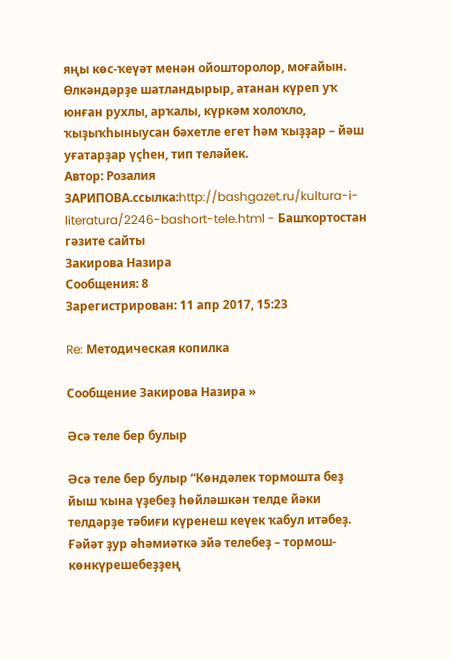яңы көс-ҡеүәт менән ойошторолор, моғайын. Өлкәндәрҙе шатландырыр, атанан күреп уҡ юнған рухлы, арҡалы, күркәм холоҡло, ҡыҙыҡһыныусан бәхетле егет һәм ҡыҙҙар – йәш уғатарҙар үҫһен, тип теләйек.
Автор: Розалия ЗАРИПОВА.ссылка:http://bashgazet.ru/kultura-i-literatura/2246-bashort-tele.html - Башҡортостан гәзите сайты
Закирова Назира
Сообщения: 8
Зарегистрирован: 11 апр 2017, 15:23

Re: Методическая копилка

Сообщение Закирова Назира »

Әсә теле бер булыр

Әсә теле бер булыр “Көндәлек тормошта беҙ йыш ҡына үҙебеҙ һөйләшкән телде йәки телдәрҙе тәбиғи күренеш кеүек ҡабул итәбеҙ. Ғәйәт ҙур әһәмиәткә эйә телебеҙ – тормош-көнкүрешебеҙҙең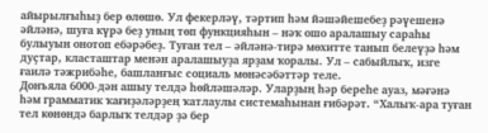айырылғыһыҙ бер өлөшө. Ул фекерләү, тәртип һәм йәшәйешебеҙ рәүешенә әйләнә, шуға күрә беҙ уның төп функцияһын – нәҡ ошо аралашыу сараһы булыуын онотоп ебәрәбеҙ. Туған тел – әйләнә-тирә мөхитте танып белеүҙә һәм дуҫтар, класташтар менән аралашыуҙа ярҙам ҡоралы. Ул – сабыйлыҡ, изге ғаилә тәжрибәһе, башланғыс социаль мөнәсәбәттәр теле.
Донъяла 6000-дән ашыу телдә һөйләшәләр. Уларҙың һәр береһе ауаз, мәғәнә һәм грамматик ҡағиҙәләрҙең ҡатлаулы системаһынан ғибәрәт. “Халыҡ-ара туған тел көнөндә барлыҡ телдәр ҙә бер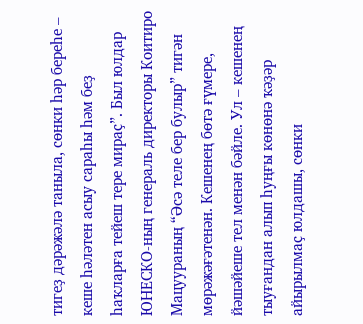тигеҙ дәрәжәлә таныла, сөнки һәр береһе – кеше һәләтен асыу сараһы һәм беҙ һаҡларға тейеш тере мираҫ”. Был юлдар ЮНЕСКО-ның генераль директоры Коитиро Мацуураның “Әсә теле бер булыр” тигән мөрәжәғәтенән. Кешенең бөтә ғүмере, йәшәйеше тел менән бәйле. Ул – кешенең тыуғандан алып һуңғы көнөнә ҡәҙәр айырылмаҫ юлдашы, сөнки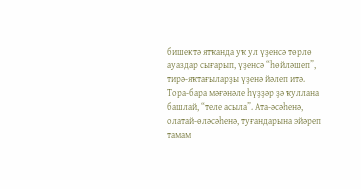бишектә ятҡанда уҡ ул үҙенсә төрлө ауаздар сығарып, үҙенсә “һөйләшеп”, тирә-яҡтағыларҙы үҙенә йәлеп итә. Тора-бара мәғәнәле һүҙҙәр ҙә ҡуллана башлай, “теле асыла”. Ата-әсәһенә, олатай-өләсәһенә, туғандарына эйәреп тамам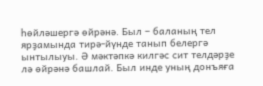һөйләшергә өйрәнә. Был – баланың тел ярҙамында тирә-йүнде танып белергә ынтылыуы. Ә мәктәпкә килгәс сит телдәрҙе лә өйрәнә башлай. Был инде уның донъяға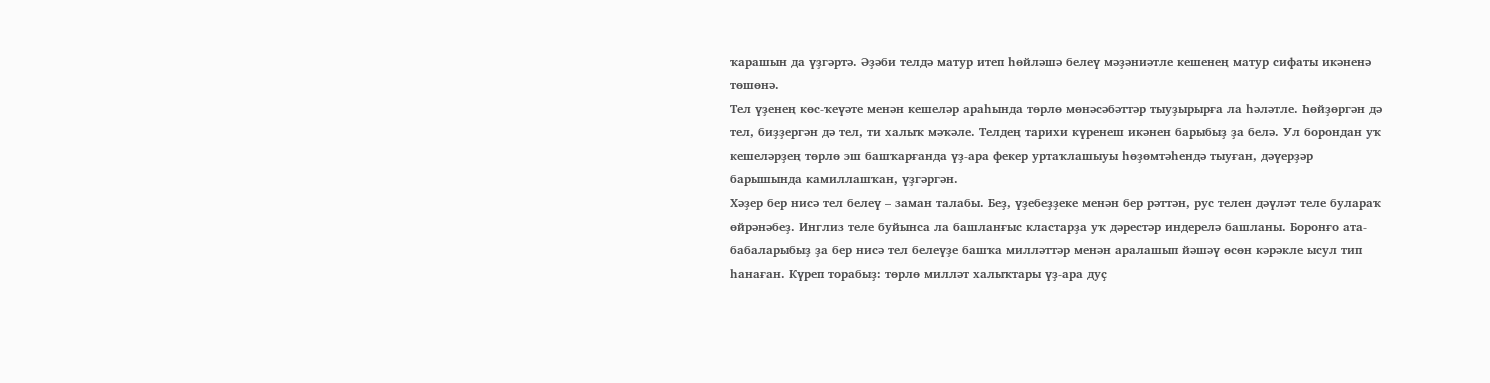ҡарашын да үҙгәртә. Әҙәби телдә матур итеп һөйләшә белеү мәҙәниәтле кешенең матур сифаты икәненә төшөнә.
Тел үҙенең көс-ҡеүәте менән кешеләр араһында төрлө мөнәсәбәттәр тыуҙырырға ла һәләтле. Һөйҙөргән дә тел, биҙҙергән дә тел, ти халыҡ мәҡәле. Телдең тарихи күренеш икәнен барыбыҙ ҙа белә. Ул борондан уҡ кешеләрҙең төрлө эш башҡарғанда үҙ-ара фекер уртаҡлашыуы һөҙөмтәһендә тыуған, дәүерҙәр барышында камиллашҡан, үҙгәргән.
Хәҙер бер нисә тел белеү – заман талабы. Беҙ, үҙебеҙҙеке менән бер рәттән, рус телен дәүләт теле булараҡ өйрәнәбеҙ. Инглиз теле буйынса ла башланғыс кластарҙа уҡ дәрестәр индерелә башланы. Боронғо ата-бабаларыбыҙ ҙа бер нисә тел белеүҙе башҡа милләттәр менән аралашып йәшәү өсөн кәрәкле ысул тип һанаған. Күреп торабыҙ: төрлө милләт халыҡтары үҙ-ара дуҫ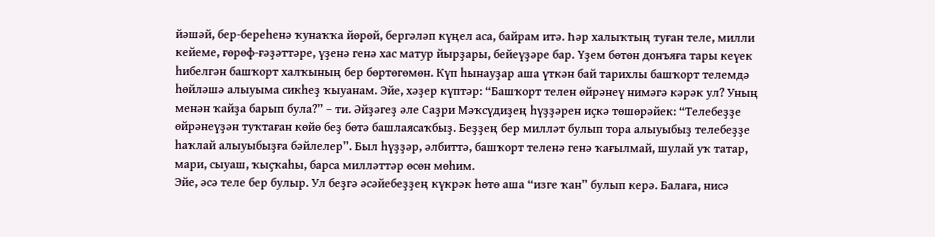йәшәй, бер-береһенә ҡунаҡҡа йөрөй, бергәләп күңел аса, байрам итә. Һәр халыҡтың туған теле, милли кейеме, ғөрөф-ғәҙәттәре, үҙенә генә хас матур йырҙары, бейеүҙәре бар. Үҙем бөтөн донъяға тары кеүек һибелгән башҡорт халҡының бер бөртөгөмөн. Күп һынауҙар аша үткән бай тарихлы башҡорт телемдә һөйләшә алыуыма сикһеҙ ҡыуанам. Эйе, хәҙер күптәр: “Башҡорт телен өйрәнеү нимәгә кәрәк ул? Уның менән ҡайҙа барып була?” – ти. Әйҙәгеҙ әле Саҙри Мәҡсүдиҙең һүҙҙәрен иҫкә төшөрәйек: “Телебеҙҙе өйрәнеүҙән туҡтаған көйө беҙ бөтә башлаясаҡбыҙ. Беҙҙең бер милләт булып тора алыуыбыҙ телебеҙҙе һаҡлай алыуыбыҙға бәйлелер”. Был һүҙҙәр, әлбиттә, башҡорт теленә генә ҡағылмай, шулай уҡ татар, мари, сыуаш, ҡыҫҡаһы, барса милләттәр өсөн мөһим.
Эйе, әсә теле бер булыр. Ул беҙгә әсәйебеҙҙең күкрәк һөтө аша “изге ҡан” булып керә. Балаға, нисә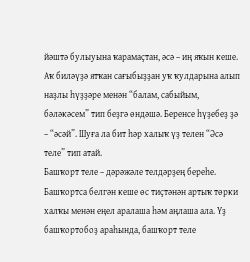йәштә булыуына ҡарамаҫтан, әсә – иң яҡын кеше. Аҡ биләүҙә ятҡан сағыбыҙҙан уҡ ҡулдарына алып наҙлы һүҙҙәре менән “балам, сабыйым, бәләкәсем” тип беҙгә өндәшә. Беренсе һүҙебеҙ ҙә – “әсәй”. Шуға ла бит һәр халыҡ үҙ телен “Әсә теле” тип атай.
Башҡорт теле – дәрәжәле телдәрҙең береһе. Башҡортса белгән кеше өс тиҫтәнән артыҡ төрки халҡы менән еңел аралаша һәм аңлаша ала. Үҙ башҡортобоҙ араһында, башҡорт теле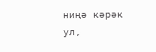ниңә кәрәк ул,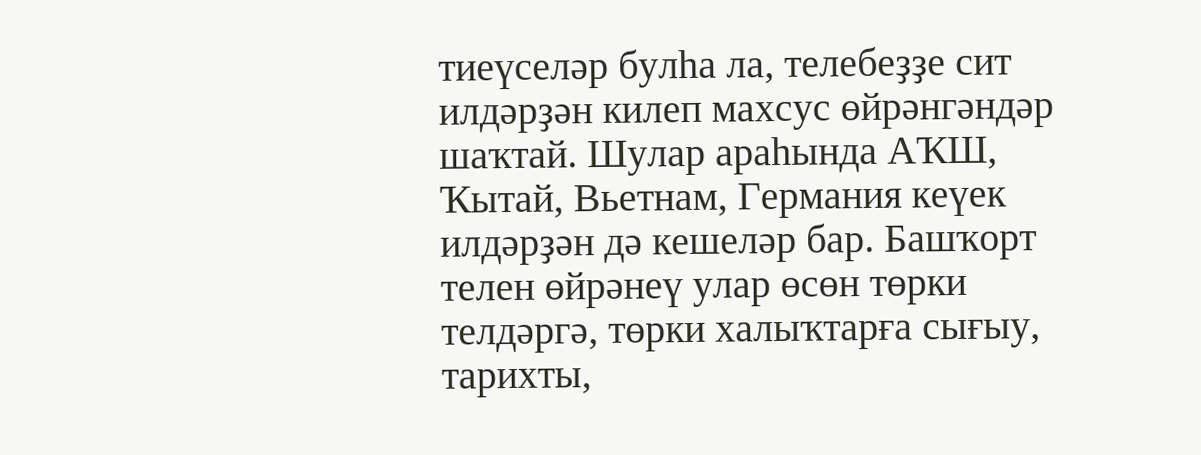тиеүселәр булһа ла, телебеҙҙе сит илдәрҙән килеп махсус өйрәнгәндәр шаҡтай. Шулар араһында АҠШ, Ҡытай, Вьетнам, Германия кеүек илдәрҙән дә кешеләр бар. Башҡорт телен өйрәнеү улар өсөн төрки телдәргә, төрки халыҡтарға сығыу, тарихты,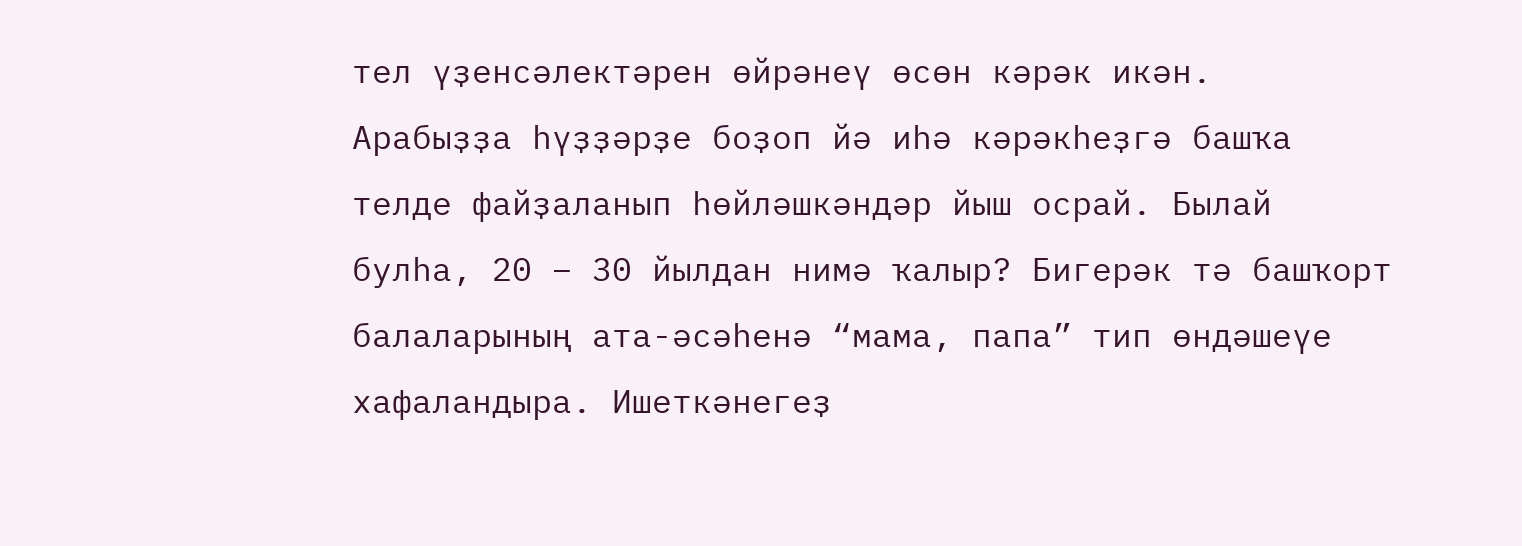тел үҙенсәлектәрен өйрәнеү өсөн кәрәк икән.
Арабыҙҙа һүҙҙәрҙе боҙоп йә иһә кәрәкһеҙгә башҡа телде файҙаланып һөйләшкәндәр йыш осрай. Былай булһа, 20 – 30 йылдан нимә ҡалыр? Бигерәк тә башҡорт балаларының ата-әсәһенә “мама, папа” тип өндәшеүе хафаландыра. Ишеткәнегеҙ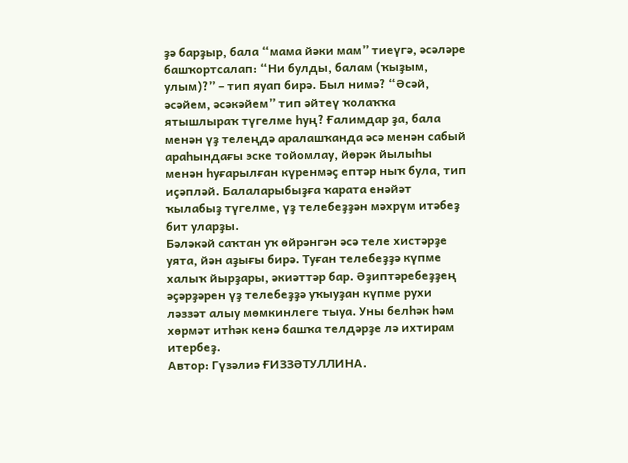ҙә барҙыр, бала “мама йәки мам” тиеүгә, әсәләре башҡортсалап: “Ни булды, балам (ҡыҙым, улым)?” – тип яуап бирә. Был нимә? “Әсәй, әсәйем, әсәкәйем” тип әйтеү ҡолаҡҡа ятышлыраҡ түгелме һуң? Ғалимдар ҙа, бала менән үҙ телеңдә аралашҡанда әсә менән сабый араһындағы эске тойомлау, йөрәк йылыһы менән һуғарылған күренмәҫ ептәр ныҡ була, тип иҫәпләй. Балаларыбыҙға ҡарата енәйәт ҡылабыҙ түгелме, үҙ телебеҙҙән мәхрүм итәбеҙ бит уларҙы.
Бәләкәй саҡтан уҡ өйрәнгән әсә теле хистәрҙе уята, йән аҙығы бирә. Туған телебеҙҙә күпме халыҡ йырҙары, әкиәттәр бар. Әҙиптәребеҙҙең әҫәрҙәрен үҙ телебеҙҙә уҡыуҙан күпме рухи ләззәт алыу мөмкинлеге тыуа. Уны белһәк һәм хөрмәт итһәк кенә башҡа телдәрҙе лә ихтирам итербеҙ.
Автор: Гүзәлиә ҒИЗЗӘТУЛЛИНА.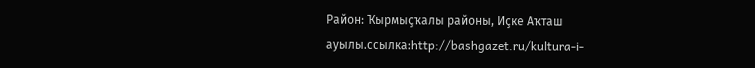Район: Ҡырмыҫҡалы районы, Иҫке Аҡташ ауылы.ссылка:http://bashgazet.ru/kultura-i-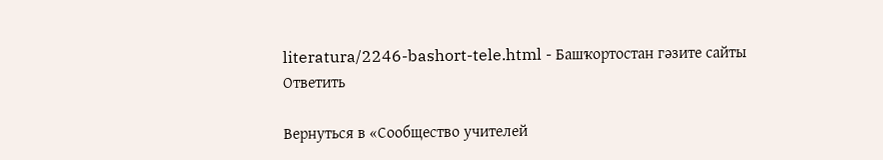literatura/2246-bashort-tele.html - Башҡортостан гәзите сайты
Ответить

Вернуться в «Сообщество учителей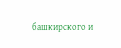башкирского и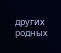других родных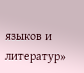языков и литератур»